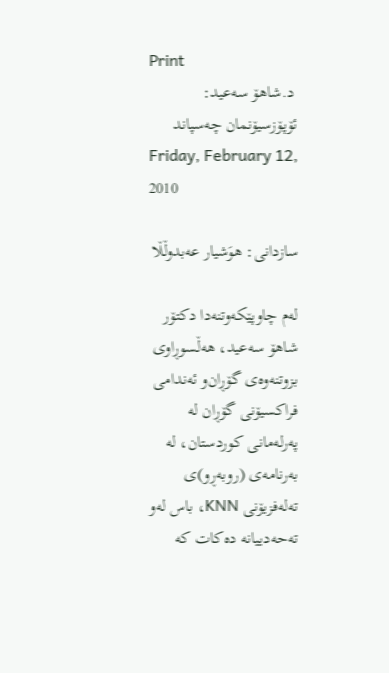Print
 د.شاهۆ سه‌عید: ئۆپۆزسیۆنمان چه‌سپاند
Friday, February 12, 2010

سازدانی‌: هوَشیار عه‌بدوڵڵا

له‌م چاوپێكه‌وتنه‌دا دكتۆر شاهۆ سه‌عید، هه‌ڵسوڕاوی بزوتنه‌وه‌ی گۆڕان‌و ئه‌ندامی فراكسیۆنی گۆڕان له‌ په‌رله‌مانی كوردستان، له‌ به‌رنامه‌ی‌ (روبه‌ڕو)ی‌ ته‌له‌فزیۆنی‌ KNN، باس له‌و ته‌حه‌دییانه‌ ده‌كات كه‌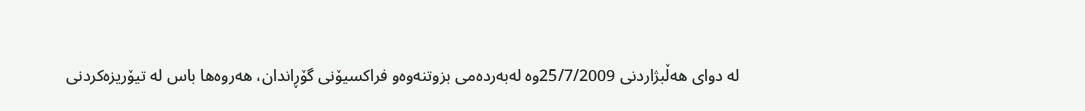له‌ دوای هه‌ڵبژاردنی 25/7/2009وه‌ له‌به‌رده‌می بزوتنه‌وه‌‌و فراكسیۆنی گۆڕاندان، هه‌روه‌ها باس له‌ تیۆریزه‌كردنی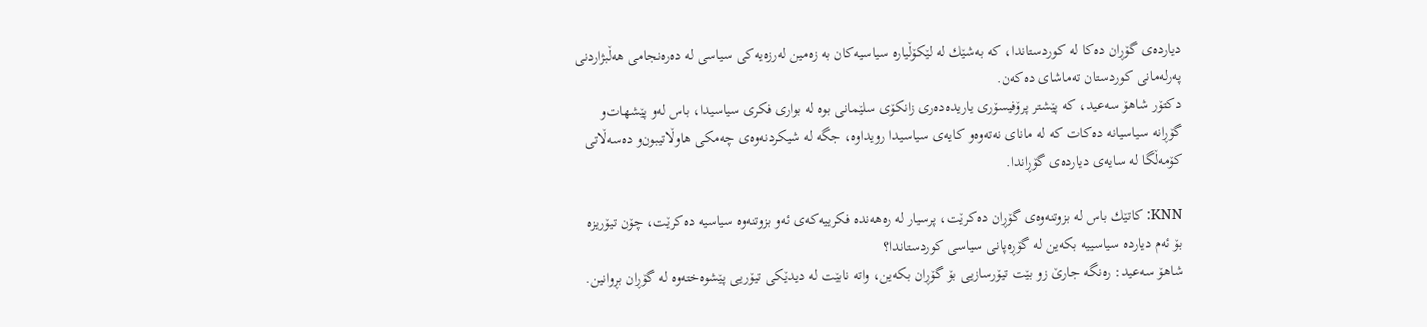دیارده‌ی‌ گۆڕان ده‌كا له‌ كوردستاندا، كه‌ به‌شێك له‌ لێكۆڵیاره‌ سیاسیه‌كان به‌ زه‌مین له‌رزه‌یه‌كی سیاسی له‌ ده‌ره‌نجامی‌ هه‌ڵبژاردنی په‌رله‌مانی كوردستان ته‌ماشای‌ ده‌كه‌ن.
دكتۆر شاهۆ سه‌عید، كه‌ پێشتر پرۆفیسۆری‌ یاریده‌ده‌ری‌ زانكۆی‌ سلێمانی‌ بوه‌ له‌ بواری فكری سیاسیدا، باس له‌و پێشهات‌و گۆڕانه‌ سیاسیانه‌ ده‌كات كه‌ له‌ مانای‌ نه‌ته‌وه‌‌و كایه‌ی‌ سیاسیدا رویداوه‌، جگه‌ له‌ شیكردنه‌وه‌ی چه‌مكی هاوڵاتیبون‌و ده‌سه‌ڵاتی كۆمه‌ڵگا له‌ سایه‌ی‌ دیارده‌ی‌ گۆڕاندا.

KNN: كاتێك باس له‌ بزوتنه‌وه‌ی گۆڕان ده‌كرێت، پرسیار له‌ ره‌هه‌نده‌ فكرییه‌كه‌ی ئه‌و بزوتنه‌وه‌ سیاسیه‌ ده‌كرێت، چۆن تیۆریزه‌ بۆ ئه‌م دیارده‌ سیاسییه‌ بكه‌ین له‌ گۆڕه‌پانی سیاسی كوردستاندا؟
شاهۆ سه‌عید: ره‌نگه‌ جارێ‌ زو بێت تیۆرسازیی‌ بۆ گۆڕان بكه‌ین، واته‌ نابێت له‌ دیدێكی تیۆریی‌ پێشوه‌خته‌وه‌ له‌ گۆڕان بڕوانین.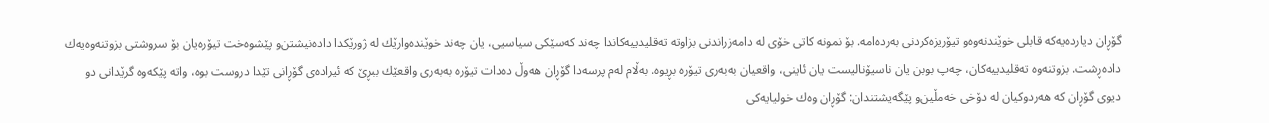گۆڕان دیارده‌یه‌كه‌ قابلی‌ خوێندنه‌وه‌‌و تیۆریزه‌كردنی‌ به‌رده‌امه‌. بۆ نمونه‌ كاتی‌ خۆی‌ له‌ دامه‌زراندنی‌ بزاوته‌ ته‌قلیدییه‌كاندا چه‌ند كه‌سێكی‌ سیاسیی‌، یان چه‌ند خوێنده‌وارێك له‌ ژورێكدا داده‌نیشتن‌و پێشوه‌خت تیۆره‌یان بۆ سروشتی‌ بزوتنه‌وه‌یه‌ك داده‌ڕشت. بزوتنه‌وه‌ ته‌قلیدییه‌كان، چه‌پ بوبن یان ناسیۆنالیست یان ئاینی‌، واقعیان به‌به‌ری‌ تیۆره‌ بڕیوه‌. به‌ڵام له‌م پرسه‌دا گۆڕان هه‌وڵ‌ ده‌دات تیۆره‌ به‌به‌ری‌ واقعێك ببڕێ‌ كه‌ ئیراده‌ی‌ گۆڕانی‌ تێدا دروست بوه‌، واته‌ پێكه‌وه‌ گرێدانی‌ دو دیوی‌ گۆڕان كه‌ هه‌ردوكیان له‌ دۆخی‌ خه‌مڵین‌و پێگه‌یشتندان: گۆڕان وه‌ك خولیایه‌كی‌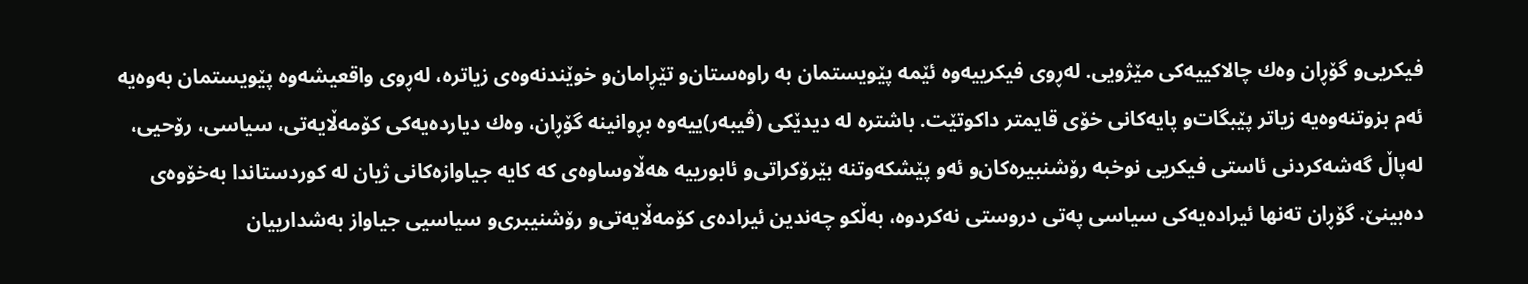فیكریی‌‌و گۆڕان وه‌ك چالاكییه‌كی‌ مێژویی‌. له‌ڕوی‌ فیكرییه‌وه‌ ئێمه‌ پێویستمان به‌ راوه‌ستان‌و تێڕامان‌و خوێندنه‌وه‌ی‌ زیاتره‌، له‌ڕوی‌ واقعیشه‌وه‌ پێویستمان به‌وه‌یه‌ ئه‌م بزوتنه‌وه‌یه‌ زیاتر پێبگات‌و پایه‌كانی خۆی قایمتر داكوتێت. باشتره‌ له‌ دیدێكی (ڤیبه‌ر)ییه‌وه‌ بڕوانینه‌ گۆڕان، وه‌ك دیارده‌یه‌كی كۆمه‌ڵایه‌تی، سیاسی، رۆحیی‌، له‌پاڵ‌ گه‌شه‌كردنی‌ ئاستی‌ فیكریی‌ نوخبه‌ رۆشنبیره‌كان‌و ئه‌و پێشكه‌وتنه‌ بێرۆكراتی‌‌و ئابورییه‌ هه‌ڵاوساوه‌ی‌ كه‌ كایه‌ جیاوازه‌كانی‌ ژیان له‌ كوردستاندا به‌خۆوه‌ی‌ ده‌بینێ‌. گۆڕان ته‌نها ئیراده‌یه‌كی سیاسی په‌تی دروستی نه‌كردوه‌، به‌ڵكو چه‌ندین ئیراده‌ی‌ كۆمه‌ڵایه‌تی‌و رۆشنیبری‌و سیاسیی‌ جیاواز به‌شدارییان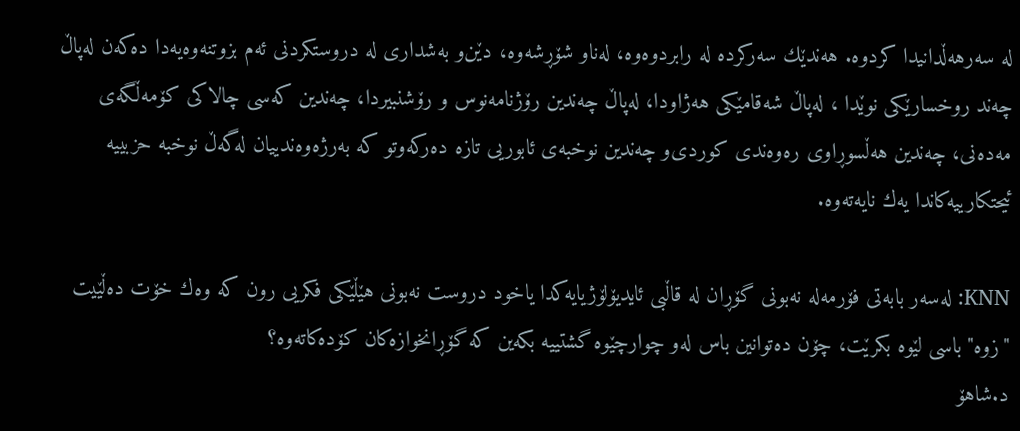له‌ سه‌رهه‌ڵدانیدا كردوه‌. هه‌ندێك سه‌ركرده‌ له‌ رابردوه‌وه‌، له‌ناو شۆڕشه‌وه‌، دێن‌و به‌شداری له‌ دروستكردنی ئه‌م بزوتنه‌وه‌یه‌دا ده‌كه‌ن له‌پاڵ چه‌ند روخسارێكی نوێدا ، له‌پاڵ شه‌قامێكی هه‌ژاودا، له‌پاڵ چه‌ندین رۆژنامه‌نوس و رۆشنبیردا، چه‌ندین كه‌سی‌ چالاكی‌ كۆمه‌ڵگه‌ی‌ مه‌ده‌نی‌، چه‌ندین هه‌ڵسوڕاوی‌ ره‌وه‌ندی‌ كوردی‌‌و چه‌ندین نوخبه‌ی‌ ئابوریی‌ تازه‌ ده‌ركه‌وتو كه‌ به‌رژه‌وه‌ندییان له‌گه‌ڵ‌ نوخبه‌ حزبییه‌ ئیحتكارییه‌كاندا یه‌ك نایه‌ته‌وه‌.

KNN: له‌سه‌ر بابه‌تی فۆرمه‌له‌ نه‌بونی گۆڕان له‌ قاڵبی ئایدیۆلۆژیایه‌كدا یاخود دروست نه‌بونی‌ هێڵێكی فكریی‌ رون كه‌ وه‌ك خۆت ده‌ڵێیت "زوه‌" باسی لێوه‌ بكرێت، چۆن ده‌توانین باس له‌و چوارچێوه‌ گشتییه‌ بكه‌ین كه‌ گۆڕانخوازه‌كان كۆده‌كاته‌وه‌؟
د.شاهۆ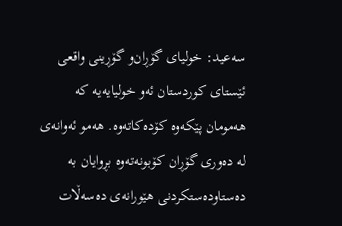سه‌عید: خولیای‌ گۆڕان‌و گۆڕینی‌ واقعی‌ ئێستای‌ كوردستان ئه‌و خولیایه‌یه‌ كه‌ هه‌مومان پێكه‌وه‌ كۆده‌كاته‌وه‌. هه‌مو ئه‌وانه‌ی له‌ ده‌وری گۆڕان كۆبونه‌ته‌وه‌ بڕوایان به‌ ده‌ستاوده‌ستكردنی هێورانه‌ی ده‌سه‌ڵات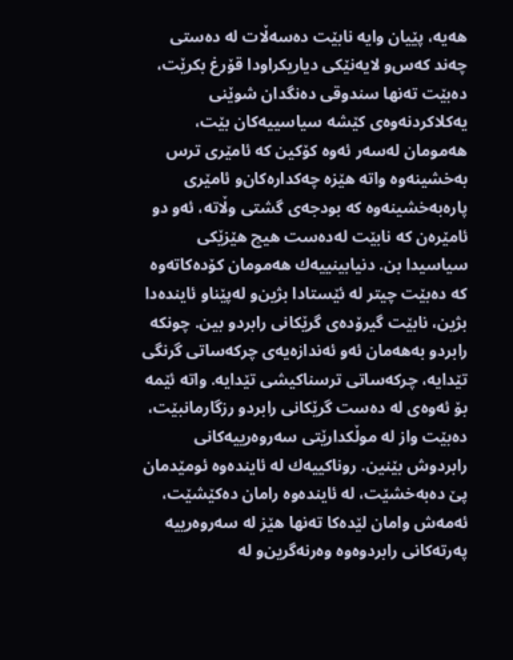هه‌یه‌، پێیان وایه‌ نابێت ده‌سه‌ڵات له‌ ده‌ستی چه‌ند كه‌س‌و لایه‌نێكی‌ دیاریكراودا قۆرغ بكرێت، ده‌بێت ته‌نها سندوقی ده‌نگدان شوێنی‌ یه‌كلاكردنه‌وه‌ی‌ كێشه‌ سیاسییه‌كان بێت، هه‌مومان له‌سه‌ر ئه‌وه‌ كۆكین كه‌ ئامێری‌ ترس به‌خشینه‌وه‌ واته‌ هێزه‌ چه‌كداره‌كان‌و ئامێری‌ پاره‌به‌خشینه‌وه‌ كه‌ بودجه‌ی گشتی وڵاته‌، ئه‌و دو ئامێره‌ن كه‌ نابێت له‌ده‌ست هیچ هێزێكی سیاسیدا بن. دنیابینییه‌ك هه‌مومان كۆده‌كاته‌وه‌ كه‌ ده‌بێت چیتر له‌ ئێستادا بژین‌و له‌پێناو ئاینده‌دا بژین، نابێت گیرۆده‌ی گرێكانی رابردو بین. چونكه‌ رابردو به‌هه‌مان ئه‌و ئه‌ندازه‌یه‌ی چركه‌ساتی‌ گرنگی‌ تێدایه‌، چركه‌ساتی ترسناكیشی تێدایه‌. واته‌ ئێمه‌ بۆ ئه‌وه‌ی له‌ ده‌ست گرێكانی رابردو رزگارمانبێت، ده‌بێت واز له‌ موڵكدارێتی سه‌روه‌رییه‌كانی رابردوش بێنین. روناكییه‌ك له‌ ئاینده‌وه‌ ئومێدمان پێ ده‌به‌خشێت، له‌ ئاینده‌وه‌ رامان ده‌كێشێت، ئه‌مه‌ش وامان لێده‌كا ته‌نها هێز له‌ سه‌روه‌رییه‌ په‌رته‌كانی‌ رابردوه‌وه‌ وه‌رنه‌گرین‌و له‌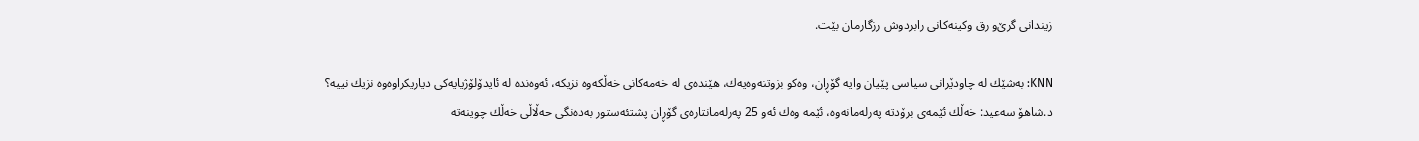زیندانی‌ گرێ‌و رق وكینه‌كانی رابردوش رزگارمان بێت.

KNN: به‌شێك له‌ چاودێرانی سیاسی پێیان وایه‌ گۆڕان، وه‌كو بزوتنه‌وه‌یه‌ك، هێنده‌ی‌ له‌ خه‌مه‌كانی خه‌ڵكه‌وه‌ نزیكه‌، ئه‌وه‌نده‌ له‌ ئایدۆلۆژیایه‌كی دیاریكراوه‌وه‌ نزیك نییه‌؟
د.شاهۆ سه‌عید: خه‌ڵك ئێمه‌ی‌ برۆدته‌ په‌رله‌مانه‌وه‌، ئێمه‌ وه‌ك ئه‌و 25 په‌رله‌مانتاره‌ی‌ گۆڕان پشتئه‌ستور به‌ده‌نگی حه‌ڵاڵی‌ خه‌ڵك چوینه‌ته‌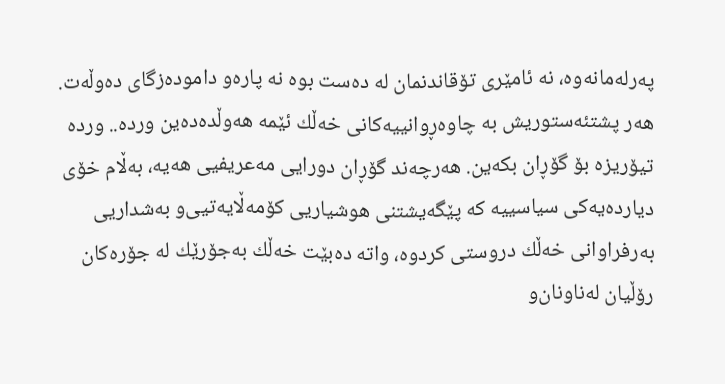په‌رله‌مانه‌وه‌، نه‌ ئامێری‌ تۆقاندنمان له‌ ده‌ست بوه‌ نه‌ پاره‌‌و داموده‌زگای‌ ده‌وڵه‌ت. هه‌ر پشتئه‌ستوریش به‌ چاوه‌ڕوانییه‌كانی‌ خه‌ڵك ئێمه‌ هه‌وڵده‌ده‌ین ورده‌.. ورده‌ تیۆریزه‌ بۆ گۆڕان بكه‌ین. هه‌رچه‌ند گۆڕان دورایی‌ مه‌عریفیی‌ هه‌یه‌، به‌ڵام خۆی‌ دیارده‌یه‌كی‌ سیاسییه‌ كه‌ پێگه‌یشتنی‌ هوشیاریی‌ كۆمه‌ڵایه‌تیی‌‌و به‌شداریی‌ به‌رفراوانی‌ خه‌ڵك دروستی‌ كردوه‌، واته‌ ده‌بێت خه‌ڵك به‌جۆرێك له‌ جۆره‌كان رۆڵیان له‌ناونان‌و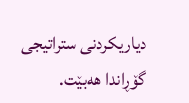دیاریكردنی‌ ستراتیجی‌ گۆڕاندا هه‌بێت.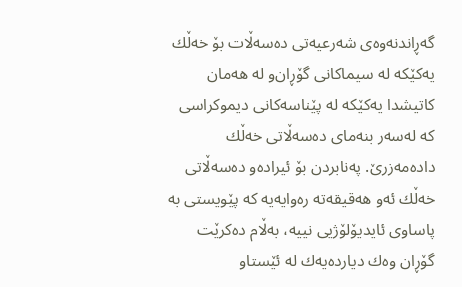گه‌ڕاندنه‌وه‌ی‌ شه‌رعیه‌تی ده‌سه‌ڵات بۆ خه‌ڵك یه‌كێكه‌ له‌ سیماكانی‌ گۆڕان‌و له‌ هه‌مان كاتیشدا یه‌كێكه‌ له‌ پێناسه‌كانی‌ دیموكراسی‌ كه‌ له‌سه‌ر بنه‌مای‌ ده‌سه‌ڵاتی‌ خه‌ڵك داده‌مه‌زرێ‌. په‌نابردن بۆ ئیراده‌‌و ده‌سه‌ڵاتی‌ خه‌ڵك ئه‌و هه‌قیقه‌ته‌ ره‌وایه‌یه‌ كه‌ پێویستی‌ به‌ پاساوی‌ ئایدیۆلۆژیی‌ نییه‌، به‌ڵام ده‌كرێت گۆڕان وه‌ك دیارده‌یه‌ك له‌ ئێستا‌و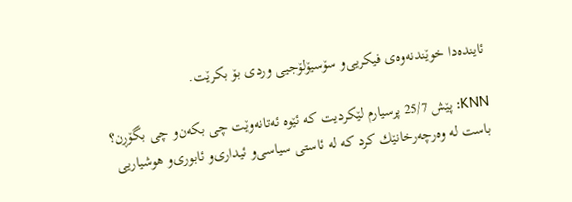ئاینده‌دا خوێندنه‌وه‌ی‌ فیكریی‌‌و سۆسیۆلۆجیی‌ وردی‌ بۆ بكرێت.

KNN: پێش 25/7 پرسیارم لێكردیت كه‌ ئێوه‌ ئه‌تانه‌وێت چی بكه‌ن‌و چی بگۆڕن؟ باست له‌ وه‌رچه‌رخانێك كرد كه‌ له‌ ئاستی سیاسی‌و ئیداری‌و ئابوری‌و هوشیاریی‌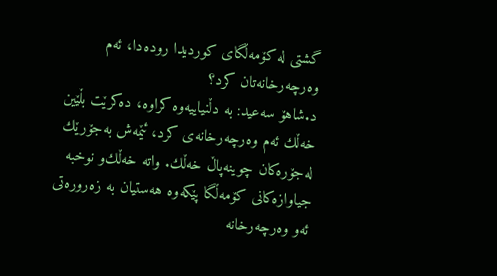گشتی‌ له‌ كۆمه‌ڵگای كوردیدا روده‌دا، ئه‌م وه‌رچه‌رخانه‌تان كرد؟
د.شاهۆ سه‌عید: به‌ دڵنیاییه‌وه‌ كراوه‌، ده‌كرێت بڵێین خه‌ڵك ئه‌م وه‌رچه‌رخانه‌ی كرد، ئێمه‌ش به‌جۆرێك له‌جۆره‌كان چوینه‌پاڵ خه‌ڵك. واته‌ خه‌ڵك‌و نوخبه‌ جیاوازه‌كانی‌ كۆمه‌ڵگا پێكه‌وه‌ هه‌ستیان به‌ زه‌روره‌تی ئه‌و وه‌رچه‌رخانه‌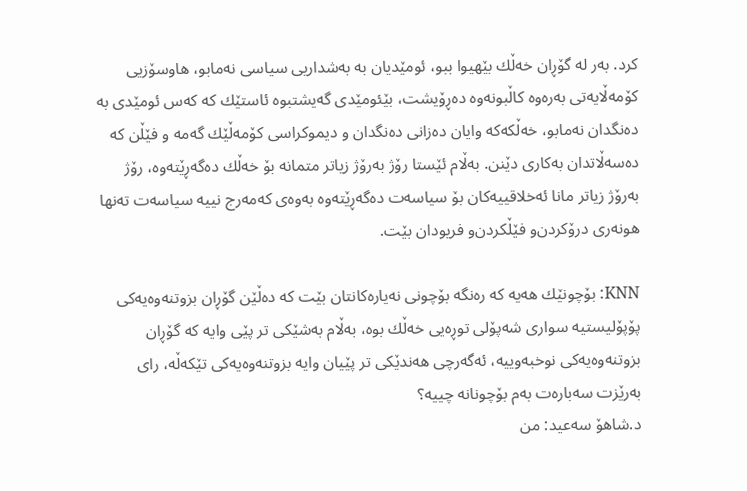كرد. به‌ر له‌ گۆڕان خه‌ڵك بێهیوا ببو، ئومێدیان به‌ به‌شداریی‌ سیاسی‌ نه‌مابو، هاوسۆزیی‌ كۆمه‌ڵایه‌تی‌ به‌ره‌وه‌ كاڵبونه‌وه‌ ده‌ڕۆیشت، بێئومێدی‌ گه‌یشتبوه‌ ئاستێك كه‌ كه‌س ئومێدی‌ به‌ ده‌نگدان نه‌مابو، خه‌ڵكه‌كه‌ وایان ده‌زانی ده‌نگدان و دیموكراسی كۆمه‌ڵێك گه‌مه‌ و فێڵن كه‌ ده‌سه‌ڵاتدان به‌كاری‌ دێنن. به‌ڵام ئێستا رۆژ به‌رۆژ زیاتر متمانه‌ بۆ خه‌ڵك ده‌گه‌ڕێته‌وه‌، رۆژ به‌رۆژ زیاتر مانا ئه‌خلاقییه‌كان بۆ سیاسه‌ت ده‌گه‌ڕێته‌وه‌ به‌وه‌ی‌ كه‌مه‌رج نییه‌ سیاسه‌ت ته‌نها هونه‌ری‌ درۆكردن‌و فێڵكردن‌و فریودان بێت.

KNN: بۆچونێك هه‌یه‌ كه‌ ره‌نگه‌ بۆچونی نه‌یاره‌كانتان بێت كه‌ ده‌ڵێن گۆڕان بزوتنه‌وه‌یه‌كی پۆپۆلیستیه‌ سواری شه‌پۆلی توڕه‌یی خه‌ڵك بوه‌، به‌ڵام به‌شێكی تر پێی وایه‌ كه‌ گۆڕان بزوتنه‌وه‌یه‌كی نوخبه‌وییه‌، ئه‌گه‌رچی هه‌ندێكی تر پێیان وایه‌ بزوتنه‌وه‌یه‌كی تێكه‌ڵه‌، رای به‌رێزت سه‌باره‌ت به‌م بۆچونانه‌ چییه‌؟
د.شاهۆ سه‌عید: من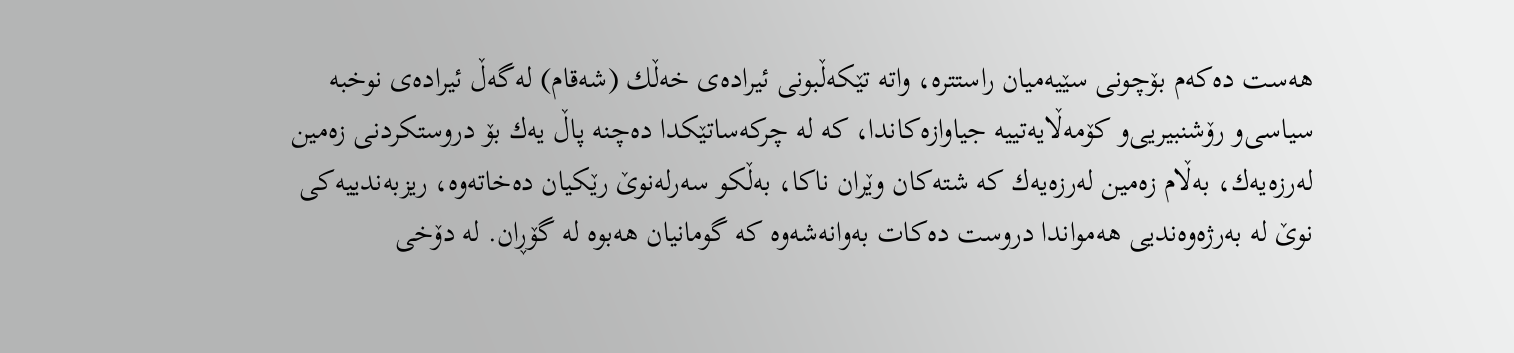هه‌ست ده‌كه‌م بۆچونی سێیه‌میان راستتره‌، واته‌ تێكه‌ڵبونی ئیراده‌ی خه‌ڵك (شه‌قام) له‌گه‌ڵ ئیراده‌ی نوخبه‌ سیاسی‌‌و رۆشنبیریی‌‌و كۆمه‌ڵایه‌تییه‌ جیاوازه‌كاندا، كه‌ له‌ چركه‌ساتێكدا ده‌چنه‌ پاڵ‌ یه‌ك بۆ دروستكردنی زه‌مین له‌رزه‌یه‌ك، به‌ڵام زه‌مین له‌رزه‌یه‌ك كه‌ شته‌كان وێران ناكا، به‌ڵكو سه‌رله‌نوێ‌ رێكیان ده‌خاته‌وه‌، ریزبه‌ندییه‌كی‌ نوێ‌ له‌ به‌رژه‌وه‌ندیی‌ هه‌مواندا دروست ده‌كات به‌وانه‌شه‌وه‌ كه‌ گومانیان هه‌بوه‌ له‌ گۆڕان. له‌ دۆخی‌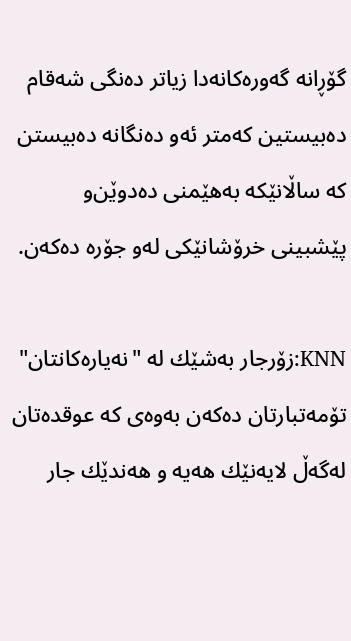گۆڕانه‌ گه‌وره‌كانه‌دا زیاتر ده‌نگی‌ شه‌قام ده‌بیستین كه‌متر ئه‌و ده‌نگانه‌ ده‌بیستن كه‌ ساڵانێكه‌ به‌هێمنی‌ ده‌دوێن‌و پێشبینی‌ خرۆشانێكی‌ له‌و جۆره‌ ده‌كه‌ن.

KNN:زۆرجار به‌شێك له‌ "نه‌یاره‌كانتان" تۆمه‌تبارتان ده‌كه‌ن به‌وه‌ی‌ كه‌ عوقده‌تان له‌گه‌ڵ لایه‌نێك هه‌یه‌ و هه‌ندێك جار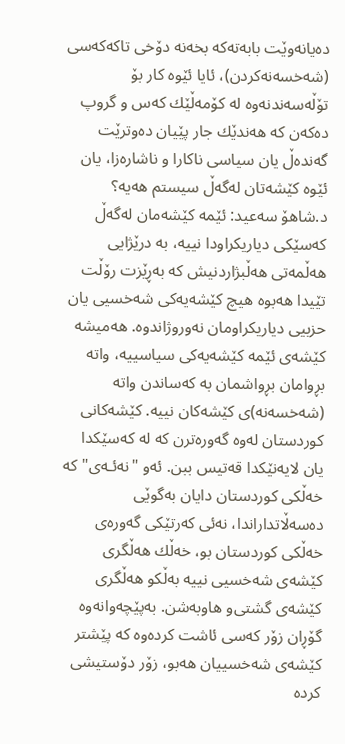ده‌یانه‌وێت بابه‌ته‌كه‌ بخه‌نه‌ دۆخی تاكه‌كه‌سی (شه‌خسه‌نه‌كردن)، ئایا ئێوه‌ كار بۆ تۆڵه‌سه‌ندنه‌وه‌ له‌ كۆمه‌ڵێك كه‌س و گروپ ده‌كه‌ن كه‌ هه‌ندێك جار پێیان ده‌وترێت گه‌نده‌ڵ یان سیاسی ناكارا و ناشاره‌زا، یان ئێوه‌ كێشه‌تان له‌گه‌ڵ سیستم هه‌یه‌؟
د.شاهۆ سه‌عید: ئێمه‌ كێشه‌مان له‌گه‌ڵ كه‌سێكی‌ دیاریكراودا نییه‌، به‌ درێژایی هه‌ڵمه‌تی هه‌ڵبژاردنیش كه‌ به‌ڕێزت رۆڵت تێیدا هه‌بوه‌ هیچ كێشه‌یه‌كی‌ شه‌خسیی‌ یان حزبیی‌ دیاریكراومان نه‌وروژاندوه‌. هه‌میشه‌ كێشه‌ی ئێمه‌ كێشه‌یه‌كی سیاسییه‌، واته‌ بڕوامان بڕواشمان به‌ كه‌ساندن واته‌ (شه‌خسه‌نه‌)ی كێشه‌كان نییه‌. كێشه‌كانی كوردستان له‌وه‌ گه‌وره‌ترن كه‌ له‌ كه‌سێكدا یان لایه‌نێكدا قه‌تیس ببن. ئه‌و "نه‌ئـه‌ی‌" كه‌ خه‌ڵكی كوردستان دایان به‌گوێی ده‌سه‌ڵاتداراندا، نه‌ئی‌ كه‌رتێكی‌ گه‌وره‌ی‌ خه‌ڵكی‌ كوردستان بو، خه‌ڵك هه‌ڵگری‌ كێشه‌ی‌ شه‌خسیی‌ نییه‌ به‌ڵكو هه‌ڵگری‌ كێشه‌ی‌ گشتی‌‌و هاوبه‌شن. به‌پێچه‌وانه‌وه‌ گۆڕان زۆر كه‌سی‌ ئاشت كرده‌وه‌ كه‌ پێشتر كێشه‌ی‌ شه‌خسییان هه‌بو، زۆر دۆستیشی‌ كرده‌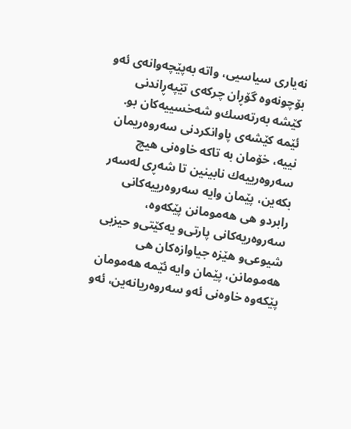نه‌یاری‌ سیاسیی‌، واته‌ به‌پێچه‌وانه‌ی‌ ئه‌و بۆچونه‌وه‌ گۆڕان چركه‌ی‌ تێپه‌ڕاندنی‌ كێشه‌ به‌رته‌سك‌و شه‌خسییه‌كان بو. ئێمه‌ كێشه‌ی‌ پاوانكردنی‌ سه‌روه‌ریمان نییه‌، خۆمان به‌ تاكه‌ خاوه‌نی‌ هیچ سه‌روه‌رییه‌ك نابینین تا شه‌ڕی‌ له‌سه‌ر بكه‌ین، پێمان وایه‌ سه‌روه‌رییه‌كانی‌ رابردو هی‌ هه‌مومانن پێكه‌وه‌، سه‌روه‌ریه‌كانی‌ پارتی‌و یه‌كێتی‌و حیزبی شیوعی‌و هێزه‌ جیاوازه‌كان هی‌ هه‌مومانن، پێمان وایه‌ ئێمه‌ هه‌مومان پێكه‌وه‌ خاوه‌نی ئه‌و سه‌روه‌ریانه‌ین، ئه‌و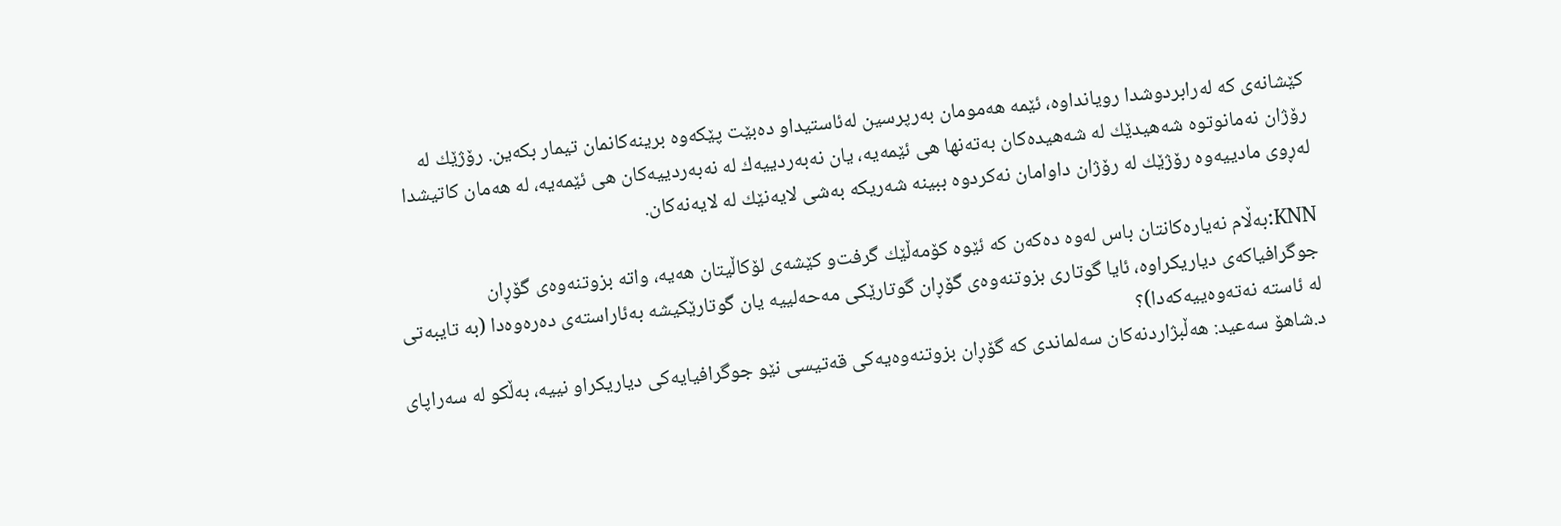كێشانه‌ی كه‌ له‌رابردوشدا رویانداوه‌، ئێمه‌ هه‌مومان به‌رپرسین له‌ئاستیدا‌و ده‌بێت پێكه‌وه‌ برینه‌كانمان تیمار بكه‌ین. رۆژێك له‌ رۆژان نه‌مانوتوه‌ شه‌هیدێك له‌ شه‌هیده‌كان به‌ته‌نها هی ئێمه‌یه‌، یان نه‌به‌ردییه‌ك له‌ نه‌به‌ردییه‌كان هی ئێمه‌یه‌، له‌ هه‌مان كاتیشدا له‌ڕوی‌ مادییه‌وه‌ رۆژێك له‌ رۆژان داوامان نه‌كردوه‌ ببینه‌ شه‌ریكه‌ به‌شی‌ لایه‌نێك له‌ لایه‌نه‌كان.

KNN:به‌ڵام نه‌یاره‌كانتان باس له‌وه‌ ده‌كه‌ن كه‌ ئێوه‌ كۆمه‌ڵێك گرفت‌و كێشه‌ی لۆكاڵیتان هه‌یه‌، واته‌ بزوتنه‌وه‌ی گۆڕان جوگرافیاكه‌ی دیاریكراوه‌، ئایا گوتاری‌ بزوتنه‌وه‌ی‌ گۆڕان گوتارێكی‌ مه‌حه‌لییه‌ یان گوتارێكیشه‌ به‌ئاراسته‌ی‌ ده‌ره‌وه‌دا (به‌ تایبه‌تی له‌ ئاسته‌ نه‌ته‌وه‌ییه‌كه‌دا)؟
د.شاهۆ سه‌عید: هه‌ڵبژاردنه‌كان سه‌لماندی كه‌ گۆڕان بزوتنه‌وه‌یه‌كی قه‌تیسی‌ نێو جوگرافیایه‌كی دیاریكراو نییه‌، به‌ڵكو له‌ سه‌راپای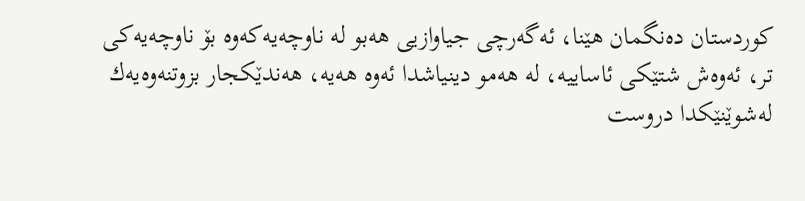كوردستان ده‌نگمان هێنا، ئه‌گه‌رچی جیاوازیی‌ هه‌بو له‌ ناوچه‌یه‌كه‌وه‌ بۆ ناوچه‌یه‌كی تر، ئه‌وه‌ش شتێكی ئاساییه‌، له‌ هه‌مو دینیاشدا ئه‌وه‌ هه‌یه‌، هه‌ندێكجار بزوتنه‌وه‌یه‌ك له‌شوێنێكدا دروست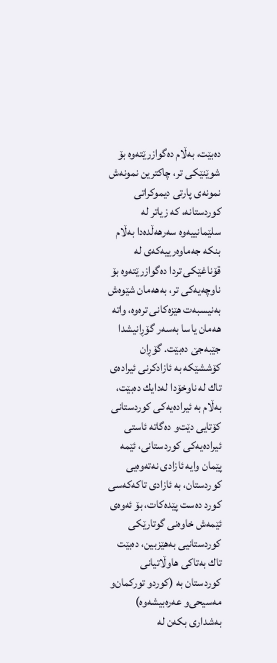ده‌بێت، به‌ڵام ده‌گوازرێته‌وه‌ بۆ شوێنێكی تر، چاكترین نمونه‌ش نمونه‌ی پارتی دیموكراتی كوردستانه‌، كه‌ زیاتر له‌ سلێمانییه‌وه‌ سه‌رهه‌ڵده‌دا به‌ڵام بنكه‌ جه‌ماوه‌رییه‌كه‌ی‌ له‌ قۆناغێكی تردا ده‌گوازرێته‌وه‌ بۆ ناوچه‌یه‌كی تر، به‌هه‌مان شێوه‌ش به‌نیسبه‌ت هێزه‌كانی تره‌وه‌، واته‌ هه‌مان یاسا به‌سه‌ر گۆڕانیشدا جێبه‌جێ ده‌بێت. گۆڕان كۆششێكه‌ به‌ ئازادكرنی‌ ئیراده‌ی‌ تاك له‌ ناوخۆدا له‌دایك ده‌بێت، به‌ڵام به‌ ئیراده‌یه‌كی كوردستانی كۆتایی دێت‌و ده‌گاته‌ ئاستی ئیراده‌یه‌كی كوردستانی، ئێمه‌ پێمان وایه‌ ئازادی نه‌ته‌وه‌یی كوردستان، به‌ ئازادی تاكه‌كه‌سی كورد ده‌ست پێده‌كات، بۆ ئه‌وه‌ی ئێمه‌ش خاوه‌نی گوتارێكی كوردستانیی به‌هێزبین، ده‌بێت تاك به‌تاكی هاوڵاتیانی كوردستان به‌ (كورد‌و توركمان‌و مه‌سیحی‌‌و عه‌ره‌بیشه‌وه‌) به‌شداری بكه‌ن له‌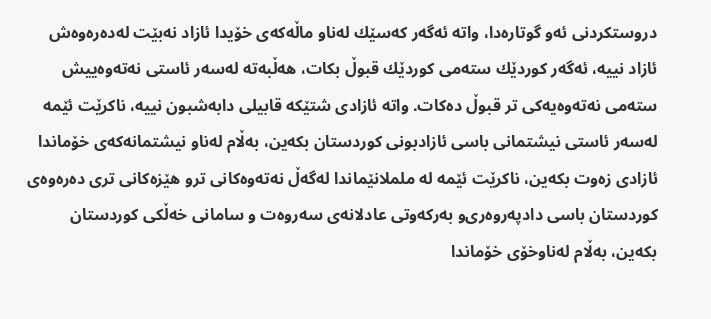دروستكردنی ئه‌و گوتاره‌دا، واته‌ ئه‌گه‌ر كه‌سێك له‌ناو ماڵه‌كه‌ی خۆیدا ئازاد نه‌بێت له‌ده‌ره‌وه‌ش ئازاد نییه‌، ئه‌گه‌ر كوردێك سته‌می كوردێك قبوڵ بكات، هه‌ڵبه‌ته‌ له‌سه‌ر ئاستی نه‌ته‌وه‌ییش سته‌می نه‌ته‌وه‌یه‌كی تر قبوڵ ده‌كات. واته‌ ئازادی شتێكه‌ قابیلی دابه‌شبون نییه‌، ناكرێت ئێمه‌ له‌سه‌ر ئاستی نیشتمانی باسی ئازادبونی كوردستان بكه‌ین، به‌ڵام له‌ناو نیشتمانه‌كه‌ی خۆماندا ئازادی زه‌وت بكه‌ین، ناكرێت ئێمه‌ له‌ ململانێماندا له‌گه‌ڵ نه‌ته‌وه‌كانی تر‌و هێزه‌كانی تری ده‌ره‌وه‌ی كوردستان باسی دادپه‌روه‌ری‌و به‌ركه‌وتی عادلانه‌ی‌ سه‌روه‌ت و سامانی خه‌ڵكی كوردستان بكه‌ین، به‌ڵام له‌ناوخۆی خۆماندا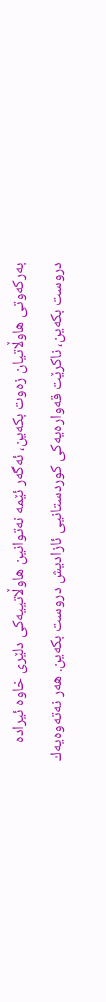به‌ركه‌وتی هاوڵاتیان زه‌وت بكه‌ین، ئه‌گه‌ر ئێمه‌ نه‌توانین هاوڵاتییه‌كی دلێری خاوه‌ ئیراده‌ دروست بكه‌ین، ناكرێت قه‌واره‌یه‌كی‌ كوردستانیی‌ ئازادیش دروست بكه‌ین. هه‌ر نه‌ته‌وه‌یه‌ك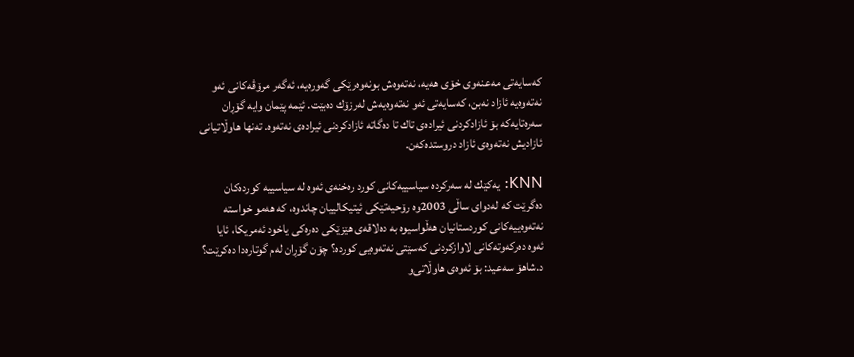كه‌سایه‌تی مه‌عنه‌وی‌ خۆی هه‌یه‌، نه‌ته‌وه‌ش بونه‌وه‌رێكی‌ گه‌وره‌یه‌، ئه‌گه‌ر مرۆڤه‌كانی ئه‌و نه‌ته‌وه‌یه‌ ئازاد نه‌بن، كه‌سایه‌تی ئه‌و نه‌ته‌وه‌یه‌ش له‌رزۆك ده‌بێت. ئێمه‌ پێمان وایه‌ گۆڕان سه‌ره‌تایه‌كه‌ بۆ ئازادكردنی‌ ئیراده‌ی‌ تاك تا ده‌گاته‌ ئازادكردنی‌ ئیراده‌ی‌ نه‌ته‌وه‌. ته‌نها هاوڵاتیانی‌ ئازادیش نه‌ته‌وه‌ی‌ ئازاد دروستده‌كه‌ن.

KNN: یه‌كێك له‌ سه‌ركرده‌ سیاسییه‌كانی‌ كورد ره‌خنه‌ی ئه‌وه‌ له‌ سیاسییه‌ كورده‌كان ده‌گرێت كه‌ له‌دوای ساڵی 2003وه‌ رۆحیه‌تێكی ئیتیكالییان چاندوه‌، كه‌ هه‌مو خواسته‌ نه‌ته‌وه‌ییه‌كانی كوردستانیان هه‌ڵواسیوه‌ به‌ ده‌لاقه‌ی هێزێكی‌ ده‌ره‌كی‌ یاخود ئه‌مریكا، ئایا ئه‌وه‌ ده‌ركه‌وته‌كانی لاوازكردنی كه‌سێتی نه‌ته‌وه‌یی كورده‌؟ چۆن گۆڕان له‌م گوتاره‌دا ده‌كرێت؟
د.شاهۆ سه‌عید: بۆ ئه‌وه‌ی هاوڵاتی‌و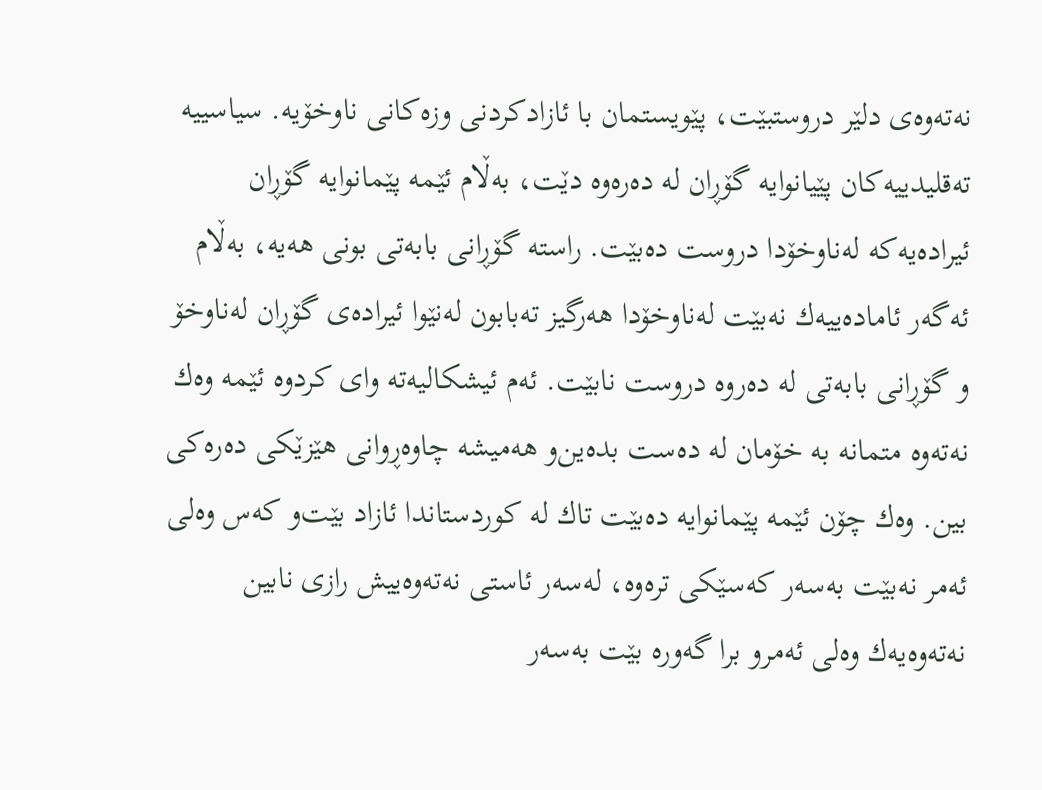نه‌ته‌وه‌ی‌ دلێر دروستبێت، پێویستمان با ئازادكردنی‌ وزه‌كانی‌ ناوخۆیه‌. سیاسییه‌ ته‌قلیدییه‌كان پێیانوایه‌ گۆڕان له‌ ده‌ره‌وه‌ دێت، به‌ڵام ئێمه‌ پێمانوایه‌ گۆڕان ئیراده‌یه‌كه‌ له‌ناوخۆدا دروست ده‌بێت. راسته‌ گۆڕانی‌ بابه‌تی‌ بونی‌ هه‌یه‌، به‌ڵام ئه‌گه‌ر ئاماده‌ییه‌ك نه‌بێت له‌ناوخۆدا هه‌رگیز ته‌بابون له‌نێوا ئیراده‌ی گۆڕان له‌ناوخۆ و گۆڕانی‌ بابه‌تی‌ له‌ ده‌روه‌ دروست نابێت. ئه‌م ئیشكالیه‌ته‌ وای‌ كردوه‌ ئێمه‌ وه‌ك نه‌ته‌وه‌ متمانه‌ به‌ خۆمان له‌ ده‌ست بده‌ین‌و هه‌میشه‌ چاوه‌ڕوانی‌ هێزێكی‌ ده‌ره‌كی‌ بین. وه‌ك چۆن ئێمه‌ پێمانوایه‌ ده‌بێت تاك له‌ كوردستاندا ئازاد بێت‌و كه‌س وه‌لی‌ ئه‌مر نه‌بێت به‌سه‌ر كه‌سێكی‌ تره‌وه‌، له‌سه‌ر ئاستی‌ نه‌ته‌وه‌ییش رازی‌ نابین نه‌ته‌وه‌یه‌ك وه‌لی‌ ئه‌مر‌و برا گه‌وره‌ بێت به‌سه‌ر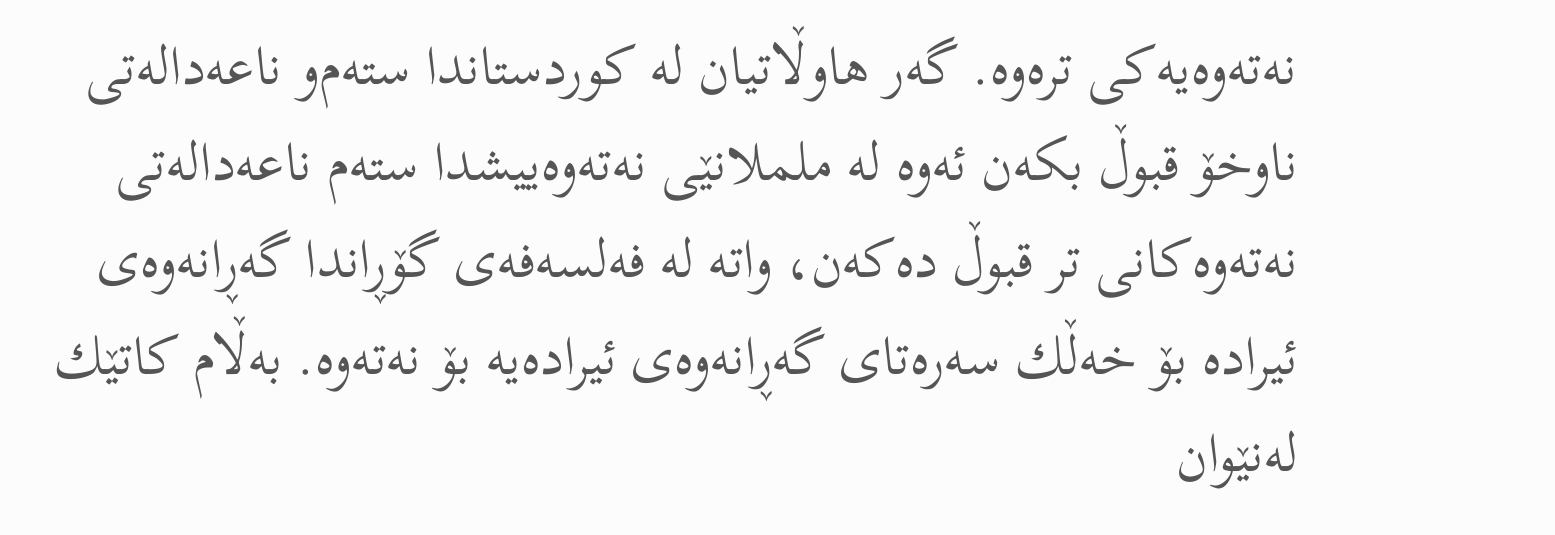نه‌ته‌وه‌یه‌كی‌ تره‌وه‌. گه‌ر هاوڵاتیان له‌ كوردستاندا سته‌م‌و ناعه‌داله‌تی‌ ناوخۆ قبوڵ‌ بكه‌ن ئه‌وه‌ له‌ ململانێی‌ نه‌ته‌وه‌ییشدا سته‌م ناعه‌داله‌تی‌ نه‌ته‌وه‌كانی‌ تر قبوڵ‌ ده‌كه‌ن، واته‌ له‌ فه‌لسه‌فه‌ی‌ گۆڕاندا گه‌ڕانه‌وه‌ی‌ ئیراده‌ بۆ خه‌ڵك سه‌ره‌تای‌ گه‌ڕانه‌وه‌ی‌ ئیراده‌یه‌ بۆ نه‌ته‌وه‌. به‌ڵام كاتێك له‌نێوان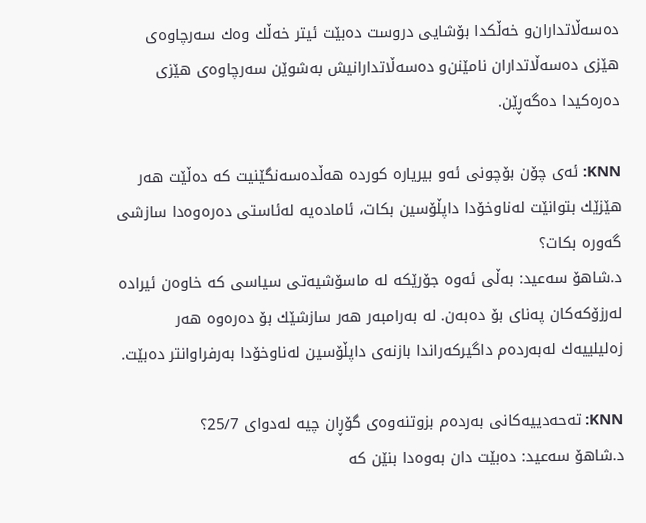ده‌سه‌ڵاتداران‌و خه‌ڵكدا بۆشایی‌ دروست ده‌بێت ئیتر خه‌ڵك وه‌ك سه‌رچاوه‌ی‌ هێزی‌ ده‌سه‌ڵاتداران نامێنن‌و ده‌سه‌ڵاتدارانیش به‌شوێن سه‌رچاوه‌ی‌ هێزی‌ ده‌ره‌كیدا ده‌گه‌ڕێن.

KNN: ئه‌ی چۆن بۆچونی ئه‌و بیریاره‌ كورده‌ هه‌ڵده‌سه‌نگێنیت كه‌ ده‌ڵێت هه‌ر هێزێك بتوانێت له‌ناوخۆدا داپڵۆسین بكات، ئاماده‌یه‌ له‌ئاستی ده‌ره‌وه‌دا سازشی گه‌وره‌ بكات؟
د.شاهۆ سه‌عید: به‌ڵی‌ ئه‌وه‌ جۆرێكه‌ له‌ ماسۆشیه‌تی‌ سیاسی‌ كه‌ خاوه‌ن ئیراده‌ له‌رزۆكه‌كان په‌نای‌ بۆ ده‌به‌ن. له‌ به‌رامبه‌ر هه‌ر سازشێك بۆ ده‌ره‌وه‌ هه‌ر زه‌لیلییه‌ك له‌به‌رده‌م داگیركه‌راندا بازنه‌ی‌ داپڵۆسین له‌ناوخۆدا به‌رفراوانتر ده‌بێت.

KNN: ته‌حه‌دییه‌كانی به‌رده‌م بزوتنه‌وه‌ی گۆڕان چیه‌ له‌دوای 25/7؟
د.شاهۆ سه‌عید: ده‌بێت دان به‌وه‌دا بنێن كه‌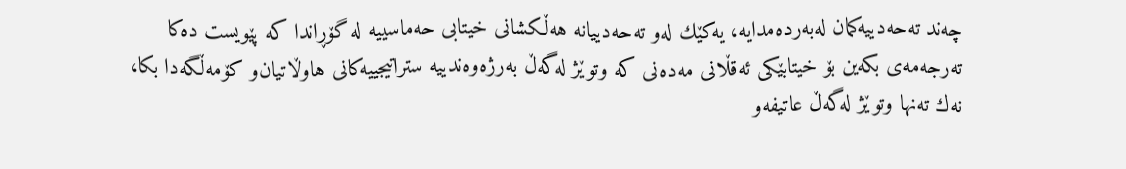چه‌ند ته‌حه‌دییه‌كمان له‌به‌رده‌مدایه‌، یه‌كێك له‌و ته‌حه‌دییانه‌ هه‌ڵكشانی‌ خیتابی حه‌ماسییه‌ له‌ گۆڕاندا كه‌ پێویست ده‌كا ته‌رجه‌مه‌ی‌ بكه‌ین بۆ خیتابێكی‌ ئه‌قڵانی‌ مه‌ده‌نی‌ كه‌ وتوێژ له‌گه‌ڵ‌ به‌رژه‌وه‌ندییه‌ ستراتیجییه‌كانی‌ هاوڵاتیان‌و كۆمه‌ڵگه‌دا بكا، نه‌ك ته‌نها وتوێژ له‌گه‌ڵ‌ عاتیفه‌‌و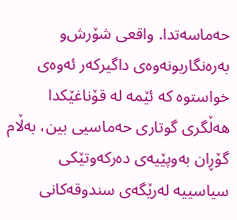حه‌ماسه‌تدا. واقعی شۆرش‌و به‌ره‌نگاربونه‌وه‌ی داگیركه‌ر ئه‌وه‌ی‌ خواستوه‌ كه‌ ئێمه‌ له‌ قۆناغێكدا هه‌ڵگری گوتاری حه‌ماسیی بین، به‌ڵام گۆڕان به‌وپێیه‌ی ده‌ركه‌وتێكی سیاسییه‌ له‌رێگه‌ی سندوقه‌كانی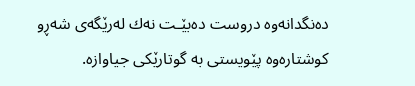ده‌نگدانه‌وه‌ دروست ده‌بێـت نه‌ك له‌رێگه‌ی شه‌ڕو كوشتاره‌وه‌ پێویستی‌ به‌ گوتارێكی‌ جیاوازه‌.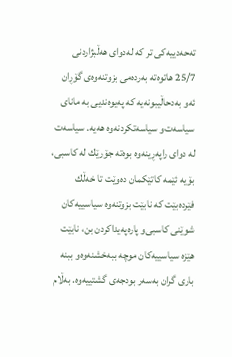ته‌حه‌دییه‌كی تر كه‌ له‌دوای هه‌ڵبژاردنی 25/7 هاتوه‌ته‌ به‌رده‌می بزوتنه‌وه‌ی گۆڕان ئه‌و به‌دحاڵیبونه‌یه‌ كه‌ په‌یوه‌ندیی‌ به‌ مانای‌ سیاسه‌ت‌و سیاسه‌تكردنه‌وه‌ هه‌یه‌. سیاسه‌ت له‌ دوای راپه‌ڕینه‌وه‌ بوه‌ته‌ جۆرێك له‌ كاسبی‌، بۆیه‌ ئێمه‌ كاتێكمان ده‌وێت تا خه‌ڵك فێرده‌بێت كه‌ نابێت بزوتنه‌وه‌ سیاسییه‌كان شوێنی‌ كاسبی‌‌و پاره‌په‌یداكردن بن، نابێت هێزه‌ سیاسییه‌كان موچه‌ ببه‌خشنه‌وه‌‌و ببنه‌ باری‌ گران به‌سه‌ر بودجه‌ی‌ گشتییه‌وه‌. به‌ڵام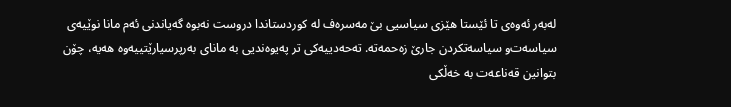له‌به‌ر ئه‌وه‌ی‌ تا ئێستا هێزی‌ سیاسیی‌ بێ‌ مه‌سره‌ف له‌ كوردستاندا دروست نه‌بوه‌ گه‌یاندنی‌ ئه‌م مانا نوێیه‌ی‌ سیاسه‌ت‌و سیاسه‌تكردن جارێ‌ زه‌حمه‌ته‌. ته‌حه‌دییه‌كی تر په‌یوه‌ندیی‌ به‌ مانای‌ به‌رپرسیارێتییه‌وه‌ هه‌یه‌، چۆن بتوانین قه‌ناعه‌ت به‌ خه‌ڵكی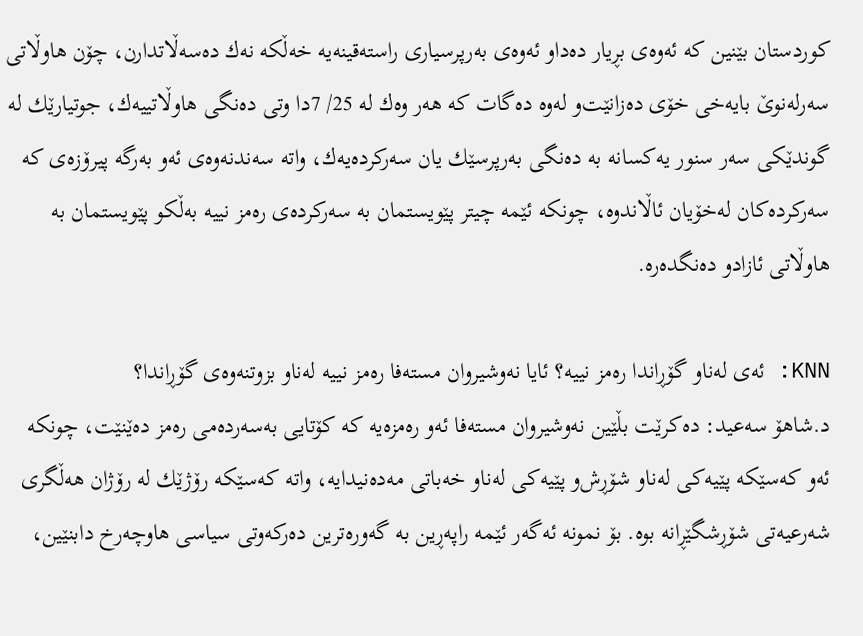كوردستان بێنین كه‌ ئه‌وه‌ی‌ بڕیار ده‌دا‌و ئه‌وه‌ی‌ به‌رپرسیاری‌ راسته‌قینه‌یه‌ خه‌ڵكه‌ نه‌ك ده‌سه‌ڵاتدارن، چۆن هاوڵاتی‌ سه‌رله‌نوێ‌ بایه‌خی‌ خۆی‌ ده‌زانێت‌و له‌وه‌ ده‌گات كه‌ هه‌ر وه‌ك له‌ 25/ 7دا وتی‌ ده‌نگی‌ هاوڵاتییه‌ك، جوتیارێك له‌ گوندێكی‌ سه‌ر سنور یه‌كسانه‌ به‌ ده‌نگی‌ به‌رپرسێك یان سه‌ركرده‌یه‌ك، واته‌ سه‌ندنه‌وه‌ی‌ ئه‌و به‌رگه‌ پیرۆزه‌ی‌ كه‌ سه‌ركرده‌كان له‌خۆیان ئاڵاندوه‌، چونكه‌ ئێمه‌ چیتر پێویستمان به‌ سه‌ركرده‌ی‌ ره‌مز نییه‌ به‌ڵكو پێویستمان به‌ هاوڵاتی‌ ئازاد‌و ده‌نگده‌ره‌.

KNN: ئه‌ی‌ له‌ناو گۆڕاندا ره‌مز نییه‌؟ ئایا نه‌وشیروان مسته‌فا ره‌مز نییه‌ له‌ناو بزوتنه‌وه‌ی گۆڕاندا؟
د.شاهۆ سه‌عید: ده‌كرێت بڵێین نه‌وشیروان مسته‌فا ئه‌و ره‌مزه‌یه‌ كه‌ كۆتایی به‌سه‌رده‌می ره‌مز ده‌ێنێت، چونكه‌ ئه‌و كه‌سێكه‌ پێیه‌كی له‌ناو شۆڕش‌و پێیه‌كی له‌ناو خه‌باتی مه‌ده‌نیدایه‌، واته‌ كه‌سێكه‌ رۆژێك له‌ رۆژان هه‌ڵگری شه‌رعیه‌تی شۆڕشگێڕانه‌ بوه‌. بۆ نمونه‌ ئه‌گه‌ر ئێمه‌ راپه‌ڕین به‌ گه‌وره‌ترین ده‌ركه‌وتی سیاسی هاوچه‌رخ دابنێین،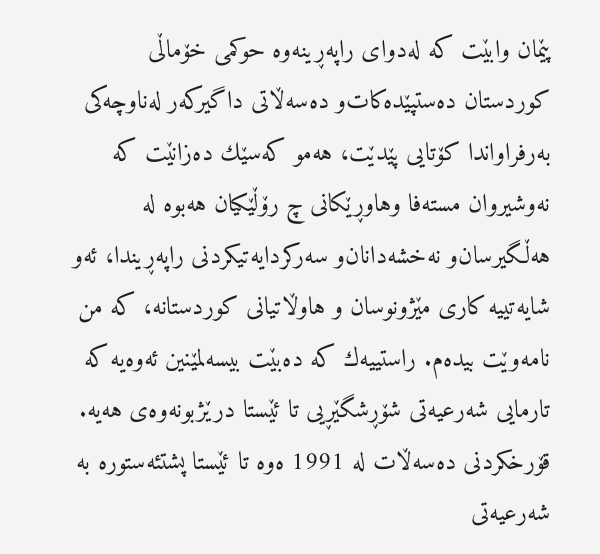پێمان وابێت كه‌ له‌دوای راپه‌ڕینه‌وه‌ حوكمی خۆماڵی كوردستان ده‌ستپێده‌كات‌و ده‌سه‌ڵاتی داگیركه‌ر له‌ناوچه‌كی به‌رفراواندا كۆتایی پێدێت، هه‌مو كه‌سێك ده‌زانێت كه‌ نه‌وشیروان مسته‌فا وهاوڕێكانی چ رۆڵێكیان هه‌بوه‌ له‌ هه‌ڵگیرسان‌و نه‌خشه‌دانان‌و سه‌ركردایه‌تیكردنی‌ راپه‌ڕیندا، ئه‌و شایه‌تییه‌ كاری مێژونوسان و هاوڵاتیانی كوردستانه‌، كه‌ من نامه‌وێت بیده‌م. راستییه‌ك كه‌ ده‌بێت بیسه‌لمێنین ئه‌وه‌یه‌ كه‌ تارمایی‌ شه‌رعیه‌تی‌ شۆڕشگێڕیی‌ تا ئێستا درێژبونه‌وه‌ی‌ هه‌یه‌. قۆرخكردنی‌ ده‌سه‌ڵات له‌ 1991 ه‌وه‌ تا ئێستا پشتئه‌ستوره‌ به‌ شه‌رعیه‌تی‌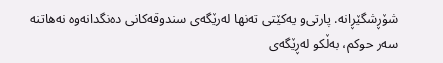شۆڕشگێڕانه‌. پارتی‌‌و یه‌كێتی‌ ته‌نها له‌رێگه‌ی سندوقه‌كانی ده‌نگدانه‌وه‌ نه‌هاتنه‌ سه‌ر حوكم، به‌ڵكو له‌ڕێگه‌ی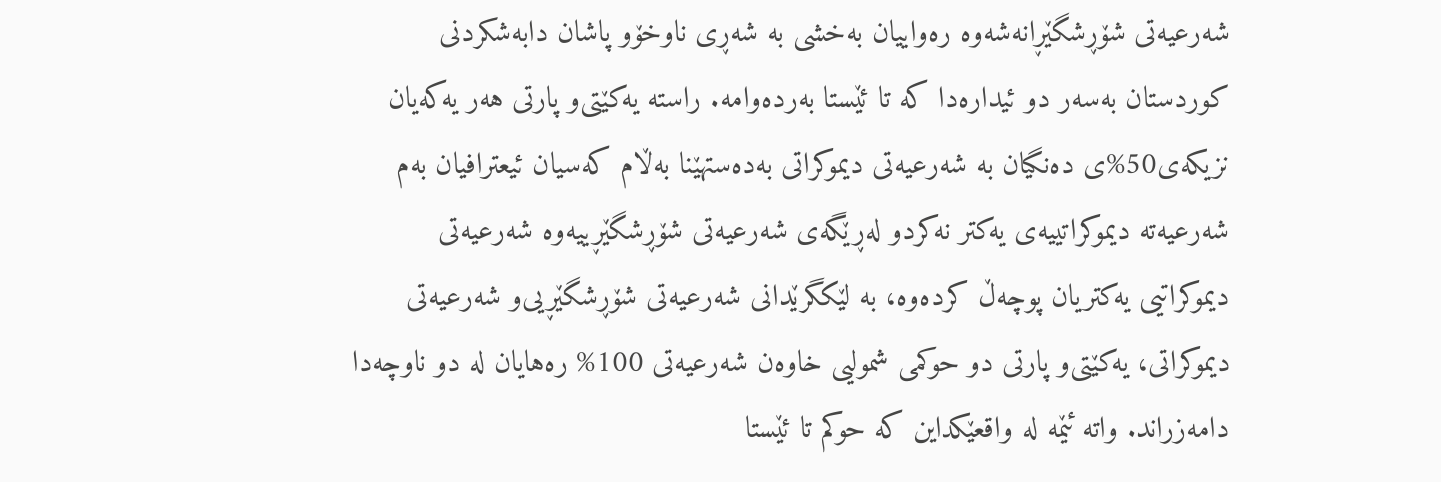شه‌رعیه‌تی شۆڕشگێڕانه‌شه‌وه‌ ره‌واییان به‌خشی‌ به‌ شه‌ڕی‌ ناوخۆ‌و پاشان دابه‌شكردنی‌ كوردستان به‌سه‌ر دو ئیداره‌دا كه‌ تا ئێستا به‌رده‌وامه‌. راسته‌ یه‌كێتی‌‌و پارتی‌ هه‌ر یه‌كه‌یان نزیكه‌ی‌50%ی‌ ده‌نگیان به‌ شه‌رعیه‌تی‌ دیموكراتی‌ به‌ده‌ستهێنا به‌ڵام كه‌سیان ئیعترافیان به‌م شه‌رعیه‌ته‌ دیموكراتییه‌ی‌ یه‌كتر نه‌كرد‌و له‌ڕێگه‌ی‌ شه‌رعیه‌تی‌ شۆڕشگێڕییه‌وه‌ شه‌رعیه‌تی‌ دیموكراتیی‌ یه‌كتریان پوچه‌ڵ‌ كرده‌وه‌، به‌ لێكگرێدانی‌ شه‌رعیه‌تی‌ شۆڕشگێڕیی‌‌و شه‌رعیه‌تی‌ دیموكراتی‌، یه‌كێتی‌‌و پارتی‌ دو حوكمی‌ شمولیی‌ خاوه‌ن شه‌رعیه‌تی‌ 100% ره‌هایان له‌ دو ناوچه‌دا دامه‌زراند. واته‌ ئێمه‌ له‌ واقعێكداین كه‌ حوكم تا ئێستا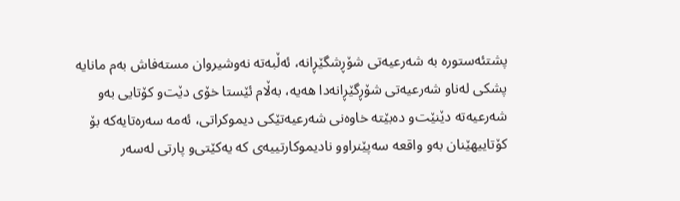پشتئه‌ستوره‌ به‌ شه‌رعیه‌تی‌ شۆڕشگێڕانه‌، ئه‌ڵبه‌ته‌ نه‌وشیروان مسته‌فاش به‌م مانایه‌ پشكی‌ له‌ناو شه‌رعیه‌تی‌ شۆڕگێڕانه‌دا هه‌یه‌، به‌ڵام ئێستا خۆی‌ دێت‌و كۆتایی‌ به‌و شه‌رعیه‌ته‌ دێنێت‌و ده‌بێته‌ خاوه‌نی‌ شه‌رعیه‌تێكی‌ دیموكراتی‌، ئه‌مه‌ سه‌ره‌تایه‌كه‌ بۆ كۆتاییهێنان به‌و واقعه‌ سه‌پێنراو‌و نادیموكارتییه‌ی‌ كه‌ یه‌كێتی‌‌و پارتی‌ له‌سه‌ر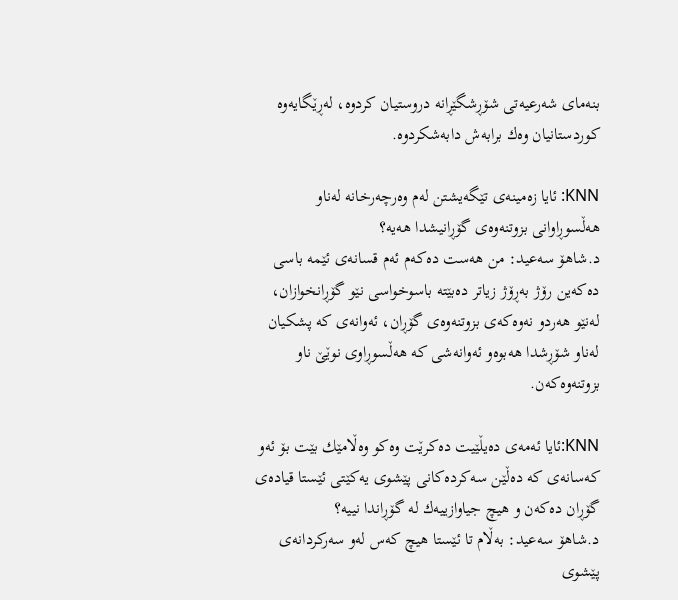بنه‌مای‌ شه‌رعیه‌تی‌ شۆڕشگێڕانه‌ دروستیان كردوه‌، له‌ڕێگایه‌وه‌ كوردستانیان وه‌ك برابه‌ش دابه‌شكردوه‌.

KNN: ئایا زه‌مینه‌ی تێگه‌یشتن له‌م وه‌رچه‌رخانه‌ له‌ناو هه‌ڵسوڕاوانی بزوتنه‌وه‌ی گۆڕانیشدا هه‌یه‌؟
د.شاهۆ سه‌عید: من هه‌ست ده‌كه‌م ئه‌م قسانه‌ی ئێمه‌ باسی ده‌كه‌ین رۆژ به‌ڕۆژ زیاتر ده‌بێته‌ باسوخواسی نێو گۆڕانخوازان، له‌نێو هه‌ردو نه‌وه‌كه‌ی‌ بزوتنه‌وه‌ی‌ گۆڕان، ئه‌وانه‌ی‌ كه‌ پشكیان له‌ناو شۆڕشدا هه‌بوه‌‌و ئه‌وانه‌شی‌ كه‌ هه‌ڵسوڕاوی‌ نوێێ‌ ناو بزوتنه‌وه‌كه‌ن.

KNN:ئایا ئه‌مه‌ی ده‌یڵێیت ده‌كرێت وه‌كو وه‌ڵامێك بێت بۆ ئه‌و كه‌سانه‌ی كه‌ ده‌ڵێن سه‌كرده‌كانی پێشوی یه‌كێتی ئێستا قیاده‌ی گۆڕان ده‌كه‌ن و هیچ جیاوازییه‌ك له‌ گۆڕاندا نییه‌؟
د.شاهۆ سه‌عید: به‌ڵام تا ئێستا هیچ كه‌س له‌و سه‌ركردانه‌ی‌ پێشوی‌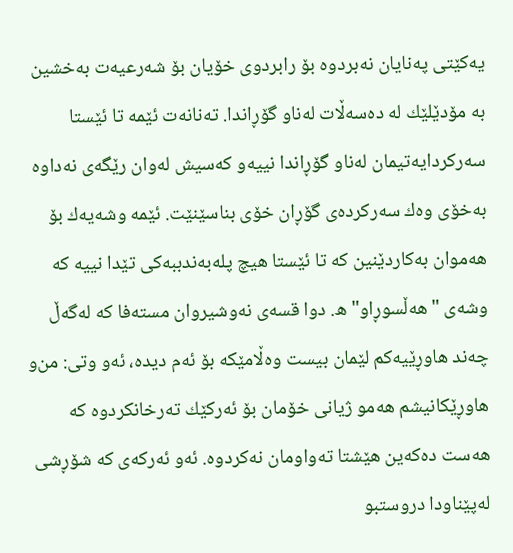یه‌كێتی‌ په‌نایان نه‌بردوه‌ بۆ رابردوی‌ خۆیان بۆ شه‌رعیه‌ت به‌خشین به‌ مۆدێلێك له‌ ده‌سه‌ڵات له‌ناو گۆڕاندا. ته‌نانه‌ت ئێمه‌ تا ئێستا سه‌ركردایه‌تیمان له‌ناو گۆڕاندا نییه‌‌و كه‌سیش له‌وان رێگه‌ی‌ نه‌داوه‌ به‌خۆی‌ وه‌ك سه‌ركرده‌ی‌ گۆڕان خۆی‌ بناسێنێت. ئێمه‌ وشه‌یه‌ك بۆ هه‌موان به‌كاردێنین كه‌ تا ئێستا هیچ پله‌به‌ندببه‌كی‌ تێدا نییه‌ كه‌ وشه‌ی‌ "هه‌ڵسوڕاو"ه‌. دوا قسه‌ی‌ نه‌وشیروان مسته‌فا كه‌ له‌گه‌ڵ‌ چه‌ند هاوڕێیه‌كم لێمان بیست وه‌ڵامێكه‌ بۆ ئه‌م دیده‌، ئه‌و وتی‌: من‌و هاوڕێكانیشم هه‌مو ژیانی خۆمان بۆ ئه‌ركێك ته‌رخانكردوه‌ كه‌ هه‌ست ده‌كه‌ین هێشتا ته‌واومان نه‌كردوه‌. ئه‌و ئه‌ركه‌ی‌ كه‌ شۆڕشی‌ له‌پێناودا دروستبو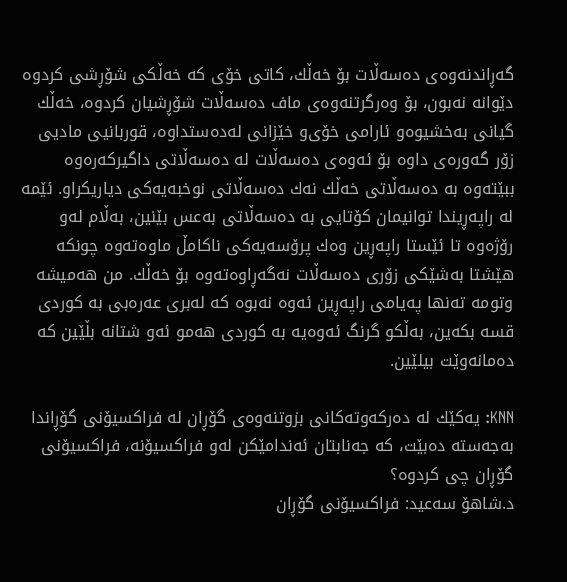گه‌ڕاندنه‌وه‌ی ده‌سه‌ڵات بۆ خه‌ڵك، كاتی‌ خۆی‌ كه‌ خه‌ڵكی‌ شۆڕشی‌ كردوه‌ دێوانه‌ نه‌بون، بۆ وه‌رگرتنه‌وه‌ی‌ ماف ده‌سه‌ڵات شۆڕشیان كردوه‌، خه‌ڵك گیانی‌ به‌خشیوه‌‌و ئارامی‌ خۆی‌‌و خێزانی‌ له‌ده‌ستداوه‌، قوربانیی‌ مادیی‌ زۆر گه‌وره‌ی‌ داوه‌ بۆ ئه‌وه‌ی ده‌سه‌ڵات له‌ ده‌سه‌ڵاتی داگیركه‌ره‌وه‌ ببێته‌وه‌ به‌ ده‌سه‌ڵاتی خه‌ڵك نه‌ك ده‌سه‌ڵاتی‌ نوخبه‌یه‌كی‌ دیاریكراو. ئێمه‌ له‌ راپه‌ڕیندا توانیمان كۆتایی‌ به‌ ده‌سه‌ڵاتی به‌عس بێنین، به‌ڵام له‌و رۆژه‌وه‌ تا ئێستا راپه‌ڕین وه‌ك پرۆسه‌یه‌كی‌ ناكامڵ‌ ماوه‌ته‌وه‌ چونكه‌ هێشتا به‌شێكی‌ زۆری‌ ده‌سه‌ڵات نه‌گه‌ڕاوه‌ته‌وه‌ بۆ خه‌ڵك. من هه‌میشه‌ وتومه‌ ته‌نها په‌یامی‌ راپه‌ڕین ئه‌وه‌ نه‌بوه‌ كه‌ له‌بری‌ عه‌ره‌بی‌ به‌ كوردی‌ قسه‌ بكه‌ین، به‌ڵكو گرنگ ئه‌وه‌یه‌ به‌ كوردی‌ هه‌مو ئه‌و شتانه‌ بڵێین كه‌ ده‌مانه‌وێت بیلێین.

KNN: یه‌كێك له‌ ده‌ركه‌وته‌كانی بزوتنه‌وه‌ی گۆڕان له‌ فراكسیۆنی گۆڕاندا به‌جه‌سته‌ ده‌بێت، كه‌ جه‌نابتان ئه‌ندامێكن له‌و فراكسیۆنه‌، فراكسیۆنی گۆڕان چی كردوه‌؟
د.شاهۆ سه‌عید: فراكسیۆنی گۆڕان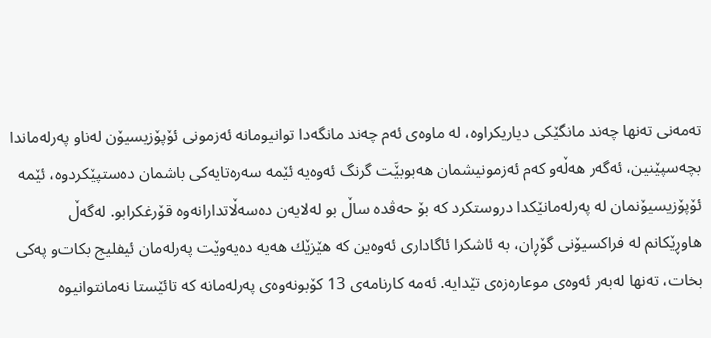ته‌مه‌نی‌ ته‌نها چه‌ند مانگێكی‌ دیاریكراوه‌، له‌ ماوه‌ی‌ ئه‌م چه‌ند مانگه‌دا توانیومانه‌ ئه‌زمونی‌ ئۆپۆزیسیۆن له‌ناو په‌رله‌ماندا بچه‌سپێنین، ئه‌گه‌ر هه‌ڵه‌‌و كه‌م ئه‌زمونیشمان هه‌بوبێَت گرنگ ئه‌وه‌یه‌ ئێمه‌ سه‌ره‌تایه‌كی‌ باشمان ده‌ستپێكردوه‌، ئێمه‌ ئۆپۆزیسیۆنمان له‌ په‌رله‌مانێكدا دروستكرد كه‌ بۆ حه‌ڤده‌ ساڵ‌ بو له‌لایه‌ن ده‌سه‌ڵاتدارانه‌وه‌ قۆرغكرابو. له‌گه‌ڵ‌ هاوڕێكانم له‌ فراكسیۆنی گۆڕان، به‌ ئاشكرا ئاگاداری ئه‌وه‌ین كه‌ هێزێك هه‌یه‌ ده‌یه‌وێت په‌رله‌مان ئیفلیج بكات‌و په‌كی‌ بخات، ته‌نها له‌به‌ر ئه‌وه‌ی‌ موعاره‌زه‌ی تێدایه‌. ئه‌مه‌ كارنامه‌ی‌ 13 كۆبونه‌وه‌ی په‌رله‌مانه‌ كه‌ تائێستا نه‌مانتوانیوه‌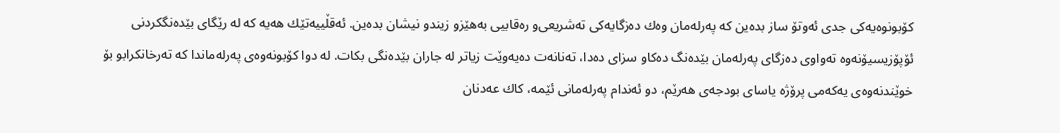كۆبونوه‌یه‌كی‌ جدی‌ ئه‌وتۆ ساز بده‌ین كه‌ په‌رله‌مان وه‌ك ده‌زگایه‌كی‌ ته‌شریعی‌‌و ره‌قابیی‌ به‌هێز‌و زیندو نیشان بده‌ین. ئه‌قڵییه‌تێك هه‌یه‌ كه‌ له‌ رێگای‌ بێده‌نگكردنی‌ ئۆپۆزیسیۆنه‌وه‌ ته‌واوی‌ ده‌زگای‌ په‌رله‌مان بێده‌نگ ده‌كا‌و سزای‌ ده‌دا، ته‌نانه‌ت ده‌یه‌وێت زیاتر له‌ جاران بێده‌نگی‌ بكات. له‌ دوا كۆبونه‌وه‌ی‌ په‌رله‌ماندا كه‌ ته‌رخانكرابو بۆ خوێندنه‌وه‌ی‌ یه‌كه‌می‌ پرۆژه‌ یاسای‌ بودجه‌ی‌ هه‌رێم، دو ئه‌ندام په‌رله‌مانی‌ ئێمه‌، كاك عه‌دنان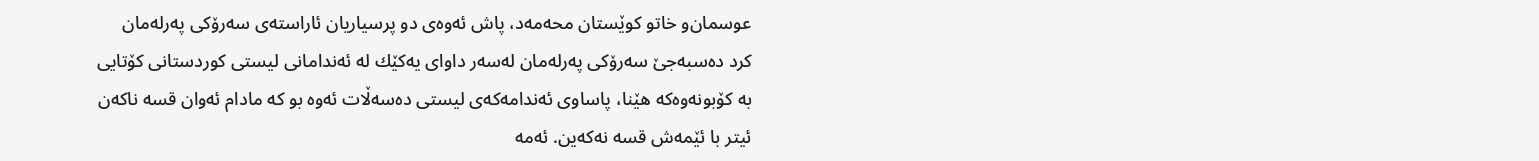عوسمان‌و خاتو كوێستان محه‌مه‌د، پاش ئه‌وه‌ی‌ دو پرسیاریان ئاراسته‌ی‌ سه‌رۆكی‌ په‌رله‌مان كرد ده‌سبه‌جێ‌ سه‌رۆكی‌ په‌رله‌مان له‌سه‌ر داوای‌ یه‌كێك له‌ ئه‌ندامانی‌ لیستی‌ كوردستانی‌ كۆتایی‌ به‌ كۆبونه‌وه‌كه‌ هێنا، پاساوی‌ ئه‌ندامه‌كه‌ی‌ لیستی‌ ده‌سه‌ڵات ئه‌وه‌ بو كه‌ مادام ئه‌وان قسه‌ ناكه‌ن ئیتر با ئێمه‌ش قسه‌ نه‌كه‌ین. ئه‌مه‌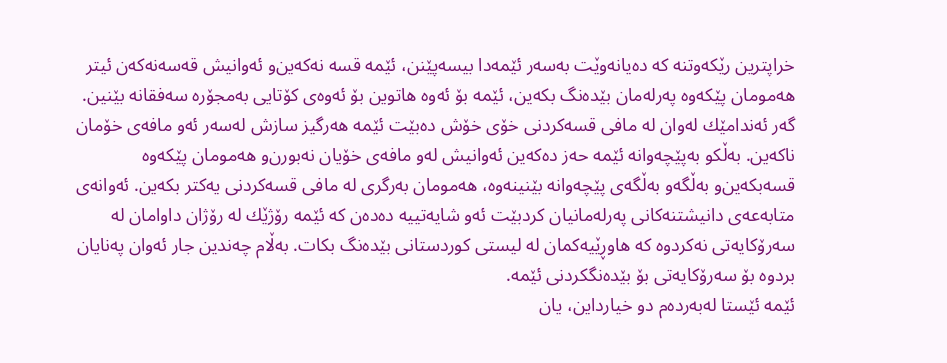خراپترین رێكه‌وتنه‌ كه‌ ده‌یانه‌وێت به‌سه‌ر ئێمه‌دا بیسه‌پێنن، ئێمه‌ قسه‌ نه‌كه‌ین‌و ئه‌وانیش قه‌سه‌نه‌كه‌ن ئیتر هه‌مومان پێكه‌وه‌ په‌رله‌مان بێده‌نگ بكه‌ین، ئێمه‌ بۆ ئه‌وه‌ هاتوین بۆ ئه‌وه‌ی‌ كۆتایی‌ به‌مجۆره‌ سه‌فقانه‌ بێنین. گه‌ر ئه‌ندامێك له‌وان له‌ مافی‌ قسه‌كردنی‌ خۆی‌ خۆش ده‌بێت ئێمه‌ هه‌رگیز سازش له‌سه‌ر ئه‌و مافه‌ی‌ خۆمان ناكه‌ین. به‌ڵكو به‌پێچه‌وانه‌ ئێمه‌ حه‌ز ده‌كه‌ین ئه‌وانیش له‌و مافه‌ی‌ خۆیان نه‌بورن‌و هه‌مومان پێكه‌وه‌ قسه‌بكه‌ین‌و به‌ڵگه‌‌و به‌ڵگه‌ی‌ پێچه‌وانه‌ بێنینه‌وه‌، هه‌مومان به‌رگری‌ له‌ مافی‌ قسه‌كردنی‌ یه‌كتر بكه‌ین. ئه‌وانه‌ی‌ متابه‌عه‌ی‌ دانیشتنه‌كانی‌ په‌رله‌مانیان كردبێت ئه‌و شایه‌تییه‌ ده‌ده‌ن كه‌ ئێمه‌ رۆژێك له‌ رۆژان داوامان له‌ سه‌رۆكایه‌تی‌ نه‌كردوه‌ كه‌ هاوڕێیه‌كمان له‌ لیستی‌ كوردستانی‌ بێده‌نگ بكات. به‌ڵام چه‌ندین جار ئه‌وان په‌نایان بردوه‌ بۆ سه‌رۆكایه‌تی‌ بۆ بێده‌نگكردنی‌ ئێمه‌.
ئێمه‌ ئێستا له‌به‌رده‌م دو خیارداین، یان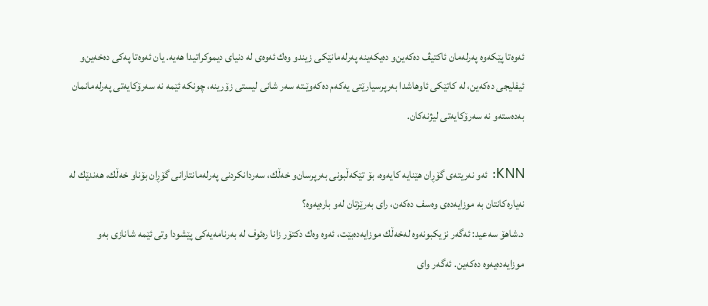ئه‌وه‌تا پێكه‌وه‌ په‌رله‌مان ئاكتیڤ ده‌كه‌ین‌و ده‌یكه‌ینه‌ په‌رله‌مانێكی‌ زیندو وه‌ك ئه‌وه‌ی‌ له‌ دنیای‌ دیموكراتیدا هه‌یه‌. یان ئه‌وه‌تا په‌كی‌ ده‌خه‌ین‌و ئیفلیجی‌ ده‌كه‌ین، له‌ كاتێكی‌ ئاوهاشدا به‌رپرسیارێتی‌ یه‌كه‌م ده‌كه‌وێـته‌ سه‌ر شانی‌ لیستی‌ زۆرینه‌، چونكه‌ ئێمه‌ نه‌ سه‌رۆكایه‌تی‌ په‌رله‌مانمان به‌ده‌سته‌‌و نه‌ سه‌رۆكایه‌تی‌ لیژنه‌كان.

KNN: ئه‌و نه‌ریته‌ی گۆڕان هێنایه‌ كایه‌وه‌، بۆ تێكه‌ڵبونی به‌رپرسان‌و خه‌ڵك، سه‌ردانكردنی په‌رله‌مانتارانی گۆڕان بۆناو خه‌ڵك، هه‌ندێك له‌ نه‌یاره‌كانتان به‌ موزایه‌ده‌ی وه‌سف ده‌كه‌ن، رای به‌رێزتان له‌و باره‌یه‌وه‌؟
د.شاهۆ سه‌عید: ئه‌گه‌ر نزیكبونه‌وه‌ له‌خه‌ڵك موزایه‌ده‌بێت، ئه‌وه‌ وه‌ك دكتۆر زانا ره‌ئوف له‌ به‌رنامه‌یه‌كی‌ پێشودا وتی‌ ئێمه‌ شانازی به‌و موزایه‌ده‌یه‌وه‌ ده‌كه‌ین. ئه‌گه‌ر وای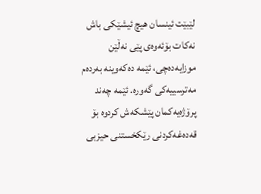لێبێت ئینسان هیچ ئیشێكی باش نه‌كات بۆئه‌وه‌ی پێی نه‌ڵێن موزایه‌ده‌چی‌، ئێمه‌ ده‌كه‌وینه‌ به‌رده‌م مه‌ترسییه‌كی گه‌وره‌. ئێمه‌ چه‌ند پرۆژه‌یه‌كمان پێشكه‌ش كردوه‌ بۆ قه‌ده‌غه‌كردنی رێكخستنی حیزبی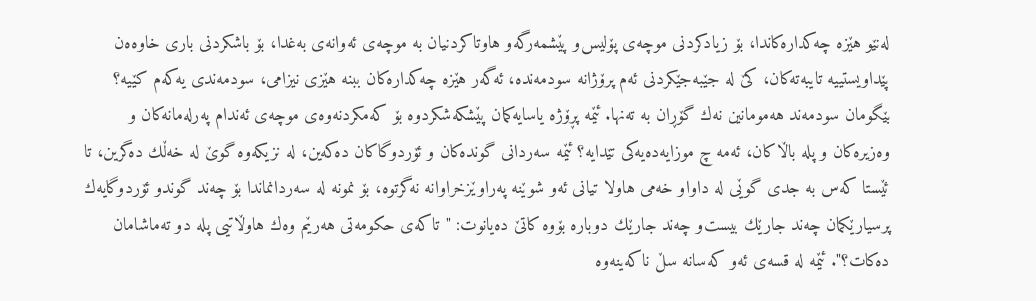له‌نێو هێزه‌ چه‌كداره‌كاندا، بۆ زیادكردنی‌ موچه‌ی‌ پۆلیس‌و پێشمه‌رگه‌‌و هاوتاكردنیان به‌ موچه‌ی‌ ئه‌وانه‌ی‌ به‌غدا، بۆ باشكردنی‌ باری‌ خاوه‌ه‌ن پێداویستییه‌ تایبه‌ته‌كان، كێ‌ له‌ جێبه‌جێكردنی‌ ئه‌م پرۆژانه‌ سودمه‌نده‌، ئه‌گه‌ر هێزه‌ چه‌كداره‌كان ببنه‌ هێزی نیزامی، سودمه‌ندی یه‌كه‌م كێیه‌؟ بێگومان سودمه‌ند هه‌مومانین نه‌ك گۆڕان به‌ ته‌نها. ئێمه‌ پڕۆژه‌ یاسایه‌كمان پێشكه‌شكردوه‌ بۆ كه‌مكردنه‌وه‌ی موچه‌ی ئه‌ندام په‌رله‌مانه‌كان و وه‌زیره‌كان و پله‌ باڵاكان، ئه‌مه‌ چ موزایه‌ده‌یه‌كی تێدایه‌؟ ئێمه‌ سه‌ردانی‌ گونده‌كان و ئۆردوگاكان ده‌كه‌ین، له‌ نزیكه‌وه‌ گوێ‌ له‌ خه‌ڵك ده‌گرین، تا ئێستا كه‌س به‌ جدی‌ گوێی‌ له‌ داوا‌و خه‌می‌ هاولا تیانی‌ ئه‌و شوێنه‌ په‌راوێزخراوانه‌ نه‌گرتوه‌، بۆ نمونه‌ له‌ سه‌ردانماندا بۆ چه‌ند گوند‌و ئۆردوگایه‌ك پرسیارێكمان چه‌ند جارێك بیست‌و چه‌ند جارێك دوباره‌ بۆوه‌ كاتێ‌ ده‌یانوت: "تاكه‌ی‌ حكومه‌تی‌ هه‌رێم وه‌ك هاوڵاتیی‌ پله‌ دو ته‌ماشامان ده‌كات؟". ئێمه‌ له‌ قسه‌ی‌ ئه‌و كه‌سانه‌ سڵ‌ ناكه‌ینه‌وه‌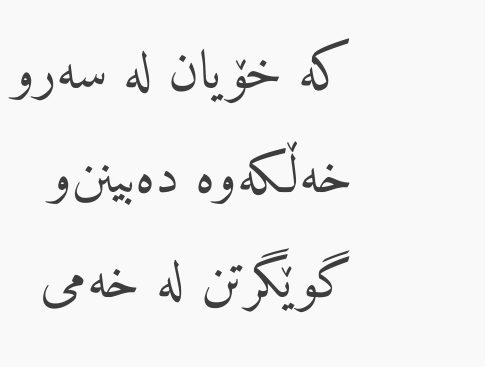كه‌ خۆیان له‌ سه‌رو خه‌ڵكه‌وه‌ ده‌بینن‌و گوێگرتن له‌ خه‌می‌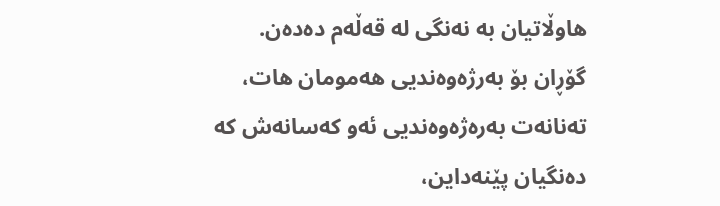هاوڵاتیان به‌ نه‌نگی‌ له‌ قه‌ڵه‌م ده‌ده‌ن.
گۆڕان بۆ به‌رژه‌وه‌ندیی‌ هه‌مومان هات، ته‌نانه‌ت به‌ره‌ژه‌وه‌ندیی‌ ئه‌و كه‌سانه‌ش كه‌ ده‌نگیان پێنه‌داین،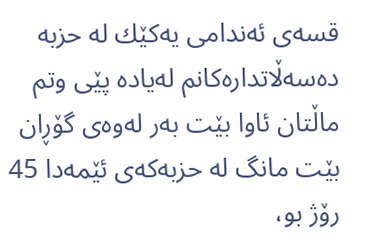قسه‌ی‌ ئه‌ندامی‌ یه‌كێك له‌ حزبه‌ ده‌سه‌ڵاتداره‌كانم له‌یاده‌ پێی‌ وتم ماڵتان ئاوا بێت به‌ر له‌وه‌ی‌ گۆڕان بێت مانگ له‌ حزبه‌كه‌ی‌ ئێمه‌دا 45 رۆژ بو،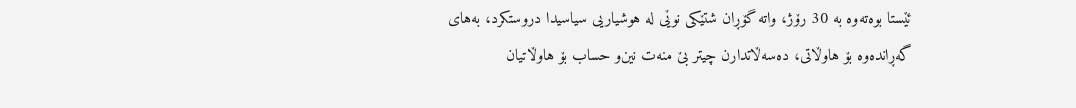ئێستا بوه‌ته‌وه‌ به‌ 30 رۆژ، واته‌ گۆڕان شتێكی‌ نوێی‌ له‌ هوشیاریی‌ سیاسیدا دروستكرد، به‌های‌ گه‌ڕانده‌وه‌ بۆ هاوڵاتی‌، ده‌سه‌ڵاتدارن چیتر بێ‌ منه‌ت نین‌و حساب بۆ هاوڵاتیان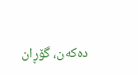ده‌كه‌ن، گۆڕان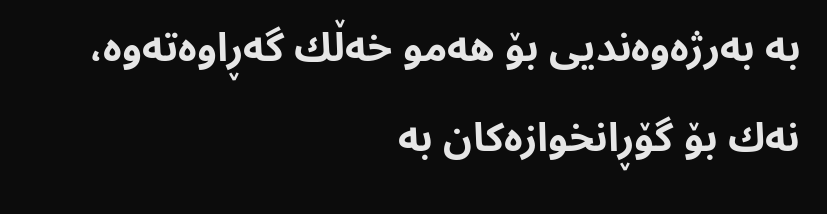به‌ به‌رژه‌وه‌ندیی‌ بۆ هه‌مو خه‌ڵك گه‌ڕاوه‌ته‌وه‌، نه‌ك بۆ گۆڕانخوازه‌كان به‌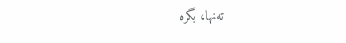ته‌نها، بگره‌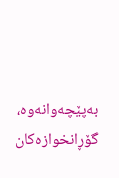به‌پێچه‌وانه‌وه‌، گۆڕانخوازه‌كان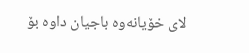لای‌ خۆیانه‌وه‌ باجیان داوه‌ بۆ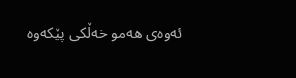ئه‌وه‌ی‌ هه‌مو خه‌ڵكی‌ پێكه‌وه‌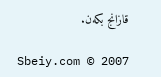قازانج بكه‌ن.

Sbeiy.com © 2007